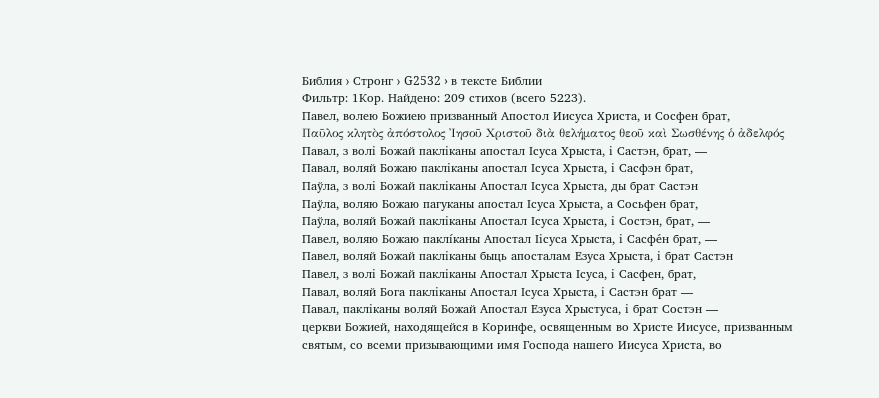Библия › Стронг › G2532 › в тексте Библии
Фильтр: 1Кор. Найдено: 209 стихов (всего 5223).
Павел, волею Божиею призванный Апостол Иисуса Христа, и Сосфен брат,
Παῦλος κλητὸς ἀπόστολος Ἰησοῦ Χριστοῦ διὰ θελήματος θεοῦ καὶ Σωσθένης ὁ ἀδελφός
Павал, з волі Божай пакліканы апостал Ісуса Хрыста, і Састэн, брат, —
Павал, воляй Божаю пакліканы апостал Ісуса Хрыста, і Сасфэн брат,
Паўла, з волі Божай пакліканы Апостал Ісуса Хрыста, ды брат Састэн
Паўла, воляю Божаю пагуканы апостал Ісуса Хрыста, а Сосьфен брат,
Паўла, воляй Божай пакліканы Апостал Ісуса Хрыста, і Состэн, брат, —
Павел, воляю Божаю паклíканы Апостал Іісуса Хрыста, і Сасфе́н брат, —
Павел, воляй Божай пакліканы быць апосталам Езуса Хрыста, і брат Састэн
Павел, з волі Божай пакліканы Апостал Хрыста Ісуса, і Сасфен, брат,
Павал, воляй Бога пакліканы Апостал Ісуса Хрыста, і Састэн брат —
Павал, пакліканы воляй Божай Апостал Езуса Хрыстуса, і брат Состэн —
церкви Божией, находящейся в Коринфе, освященным во Христе Иисусе, призванным святым, со всеми призывающими имя Господа нашего Иисуса Христа, во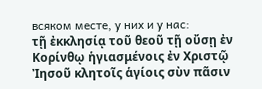всяком месте, у них и у нас:
τῇ ἐκκλησίᾳ τοῦ θεοῦ τῇ οὔσῃ ἐν Κορίνθῳ ἡγιασμένοις ἐν Χριστῷ Ἰησοῦ κλητοῖς ἁγίοις σὺν πᾶσιν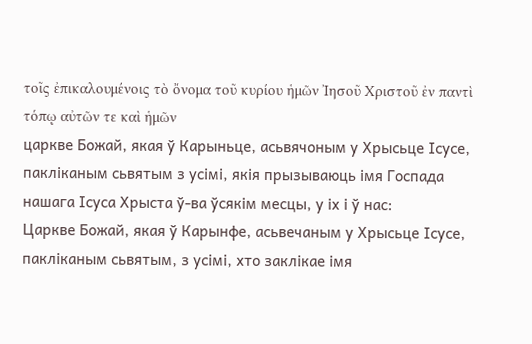τοῖς ἐπικαλουμένοις τὸ ὄνομα τοῦ κυρίου ἡμῶν Ἰησοῦ Χριστοῦ ἐν παντὶ τόπῳ αὐτῶν τε καὶ ἡμῶν
царкве Божай, якая ў Карыньце, асьвячоным у Хрысьце Ісусе, пакліканым сьвятым з усімі, якія прызываюць імя Госпада нашага Ісуса Хрыста ў-ва ўсякім месцы, у іх і ў нас:
Царкве Божай, якая ў Карынфе, асьвечаным у Хрысьце Ісусе, пакліканым сьвятым, з усімі, хто заклікае імя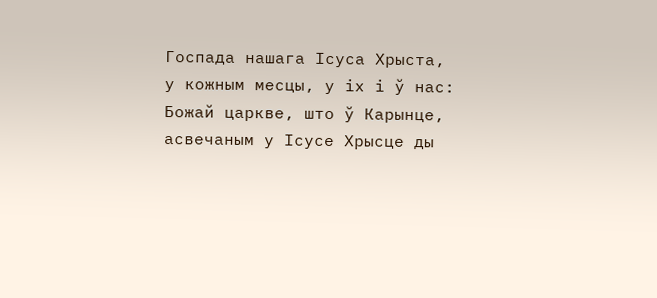Госпада нашага Ісуса Хрыста, у кожным месцы, у іх і ў нас:
Божай царкве, што ў Карынце, асвечаным у Ісусе Хрысце ды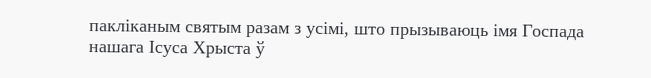пакліканым святым разам з усімі, што прызываюць імя Госпада нашага Ісуса Хрыста ў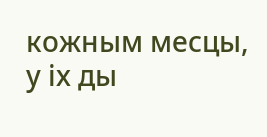кожным месцы, у іх ды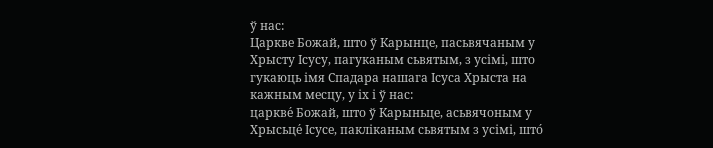ў нас:
Царкве Божай, што ў Карынце, пасьвячаным у Хрысту Ісусу, пагуканым сьвятым, з усімі, што гукаюць імя Спадара нашага Ісуса Хрыста на кажным месцу, у іх і ў нас:
царкве́ Божай, што ў Карыньце, асьвячоным у Хрысьце́ Ісусе, пакліканым сьвятым з усімі, што́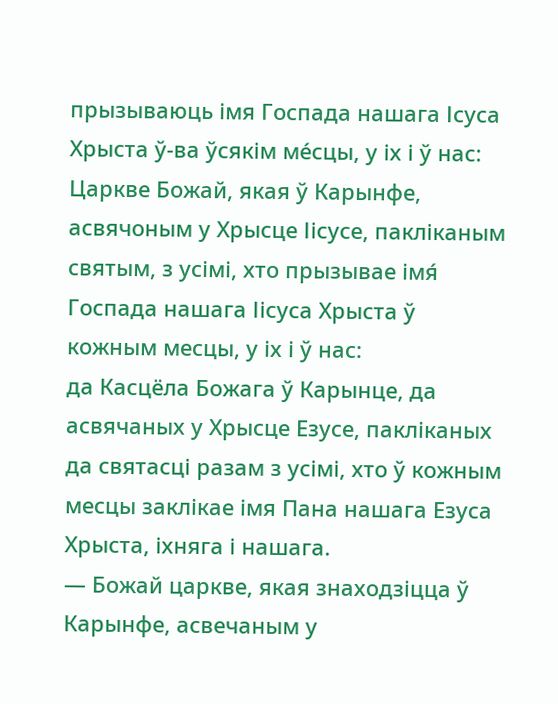прызываюць імя Госпада нашага Ісуса Хрыста ў-ва ўсякім ме́сцы, у іх і ў нас:
Царкве Божай, якая ў Карынфе, асвячоным у Хрысце Іісусе, пакліканым святым, з усімі, хто прызывае імя́ Госпада нашага Іісуса Хрыста ў кожным месцы, у іх і ў нас:
да Касцёла Божага ў Карынце, да асвячаных у Хрысце Езусе, пакліканых да святасці разам з усімі, хто ў кожным месцы заклікае імя Пана нашага Езуса Хрыста, іхняга і нашага.
— Божай царкве, якая знаходзіцца ў Карынфе, асвечаным у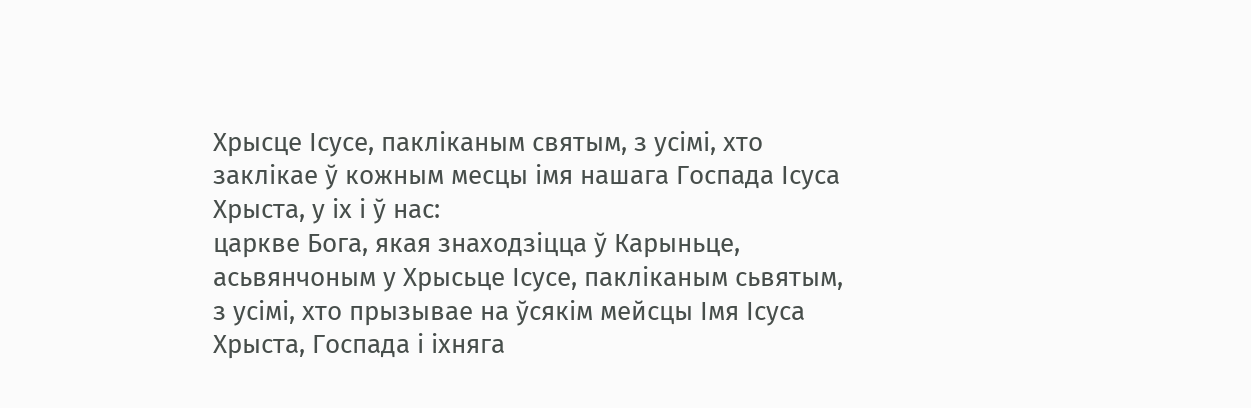Хрысце Ісусе, пакліканым святым, з усімі, хто заклікае ў кожным месцы імя нашага Госпада Ісуса Хрыста, у іх і ў нас:
царкве Бога, якая знаходзіцца ў Карыньце, асьвянчоным у Хрысьце Ісусе, пакліканым сьвятым, з усімі, хто прызывае на ўсякім мейсцы Імя Ісуса Хрыста, Госпада і іхняга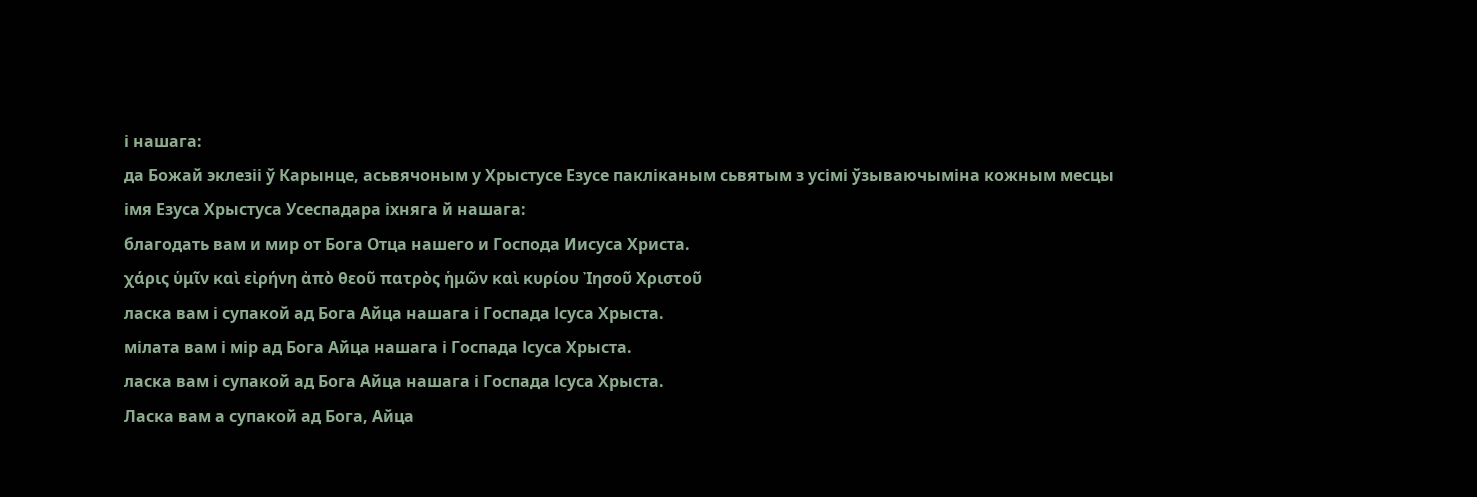і нашага:
да Божай эклезіі ў Карынце, асьвячоным у Хрыстусе Езусе пакліканым сьвятым з усімі ўзываючыміна кожным месцы імя Езуса Хрыстуса Усеспадара іхняга й нашага:
благодать вам и мир от Бога Отца нашего и Господа Иисуса Христа.
χάρις ὑμῖν καὶ εἰρήνη ἀπὸ θεοῦ πατρὸς ἡμῶν καὶ κυρίου Ἰησοῦ Χριστοῦ
ласка вам і супакой ад Бога Айца нашага і Госпада Ісуса Хрыста.
мілата вам і мір ад Бога Айца нашага і Госпада Ісуса Хрыста.
ласка вам і супакой ад Бога Айца нашага і Госпада Ісуса Хрыста.
Ласка вам а супакой ад Бога, Айца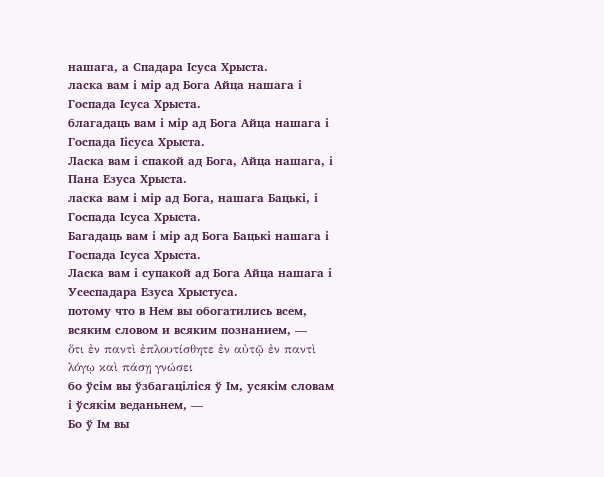нашага, а Спадара Ісуса Хрыста.
ласка вам і мір ад Бога Айца нашага і Госпада Ісуса Хрыста.
благадаць вам і мір ад Бога Айца нашага і Госпада Іісуса Хрыста.
Ласка вам і спакой ад Бога, Айца нашага, і Пана Езуса Хрыста.
ласка вам і мір ад Бога, нашага Бацькі, і Госпада Ісуса Хрыста.
Багадаць вам і мір ад Бога Бацькі нашага і Госпада Ісуса Хрыста.
Ласка вам і супакой ад Бога Айца нашага і Усеспадара Езуса Хрыстуса.
потому что в Нем вы обогатились всем, всяким словом и всяким познанием, —
ὅτι ἐν παντὶ ἐπλουτίσθητε ἐν αὐτῷ ἐν παντὶ λόγῳ καὶ πάσῃ γνώσει
бо ўсім вы ўзбагаціліся ў Ім, усякім словам і ўсякім веданьнем, —
Бо ў Ім вы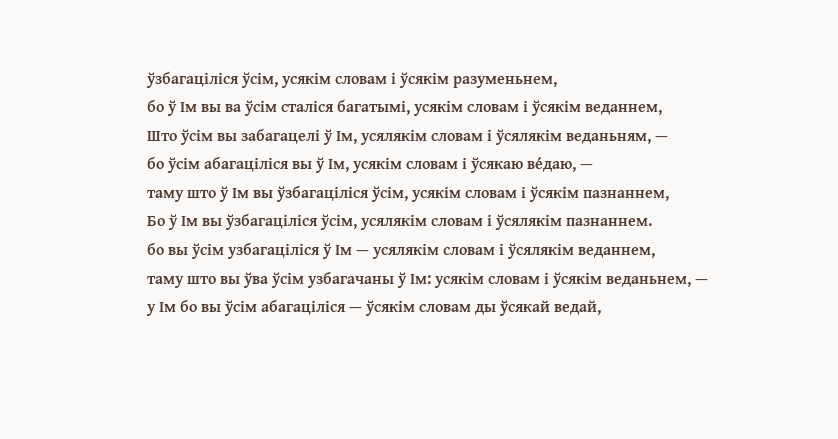ўзбагаціліся ўсім, усякім словам і ўсякім разуменьнем,
бо ў Ім вы ва ўсім сталіся багатымі, усякім словам і ўсякім веданнем,
Што ўсім вы забагацелі ў Ім, усялякім словам і ўсялякім веданьням, —
бо ўсім абагаціліся вы ў Ім, усякім словам і ўсякаю ве́даю, —
таму што ў Ім вы ўзбагаціліся ўсім, усякім словам і ўсякім пазнаннем,
Бо ў Ім вы ўзбагаціліся ўсім, усялякім словам і ўсялякім пазнаннем.
бо вы ўсім узбагаціліся ў Ім — усялякім словам і ўсялякім веданнем,
таму што вы ўва ўсім узбагачаны ў Ім: усякім словам і ўсякім веданьнем, —
у Ім бо вы ўсім абагаціліся — ўсякім словам ды ўсякай ведай,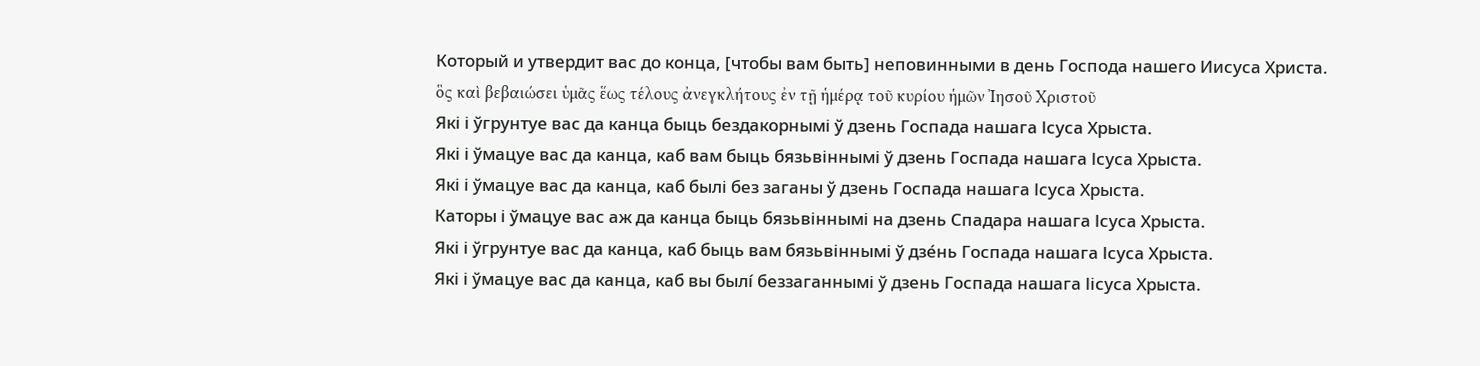Который и утвердит вас до конца, [чтобы вам быть] неповинными в день Господа нашего Иисуса Христа.
ὃς καὶ βεβαιώσει ὑμᾶς ἕως τέλους ἀνεγκλήτους ἐν τῇ ἡμέρᾳ τοῦ κυρίου ἡμῶν Ἰησοῦ Χριστοῦ
Які і ўгрунтуе вас да канца быць бездакорнымі ў дзень Госпада нашага Ісуса Хрыста.
Які і ўмацуе вас да канца, каб вам быць бязьвіннымі ў дзень Госпада нашага Ісуса Хрыста.
Які і ўмацуе вас да канца, каб былі без заганы ў дзень Госпада нашага Ісуса Хрыста.
Каторы і ўмацуе вас аж да канца быць бязьвіннымі на дзень Спадара нашага Ісуса Хрыста.
Які і ўгрунтуе вас да канца, каб быць вам бязьвіннымі ў дзе́нь Госпада нашага Ісуса Хрыста.
Які і ўмацуе вас да канца, каб вы былí беззаганнымі ў дзень Госпада нашага Іісуса Хрыста.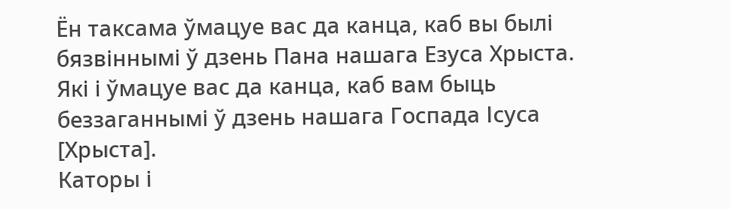Ён таксама ўмацуе вас да канца, каб вы былі бязвіннымі ў дзень Пана нашага Езуса Хрыста.
Які і ўмацуе вас да канца, каб вам быць беззаганнымі ў дзень нашага Госпада Ісуса [Хрыста].
Каторы і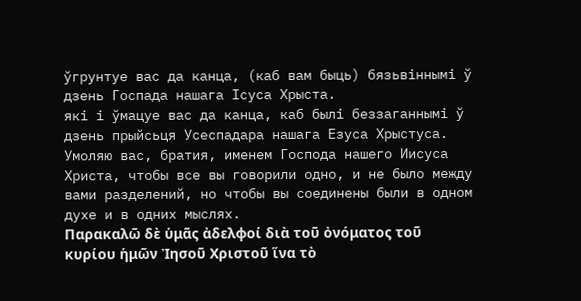ўгрунтуе вас да канца, (каб вам быць) бязьвіннымі ў дзень Госпада нашага Ісуса Хрыста.
які і ўмацуе вас да канца, каб былі беззаганнымі ў дзень прыйсьця Усеспадара нашага Езуса Хрыстуса.
Умоляю вас, братия, именем Господа нашего Иисуса Христа, чтобы все вы говорили одно, и не было между вами разделений, но чтобы вы соединены были в одном духе и в одних мыслях.
Παρακαλῶ δὲ ὑμᾶς ἀδελφοί διὰ τοῦ ὀνόματος τοῦ κυρίου ἡμῶν Ἰησοῦ Χριστοῦ ἵνα τὸ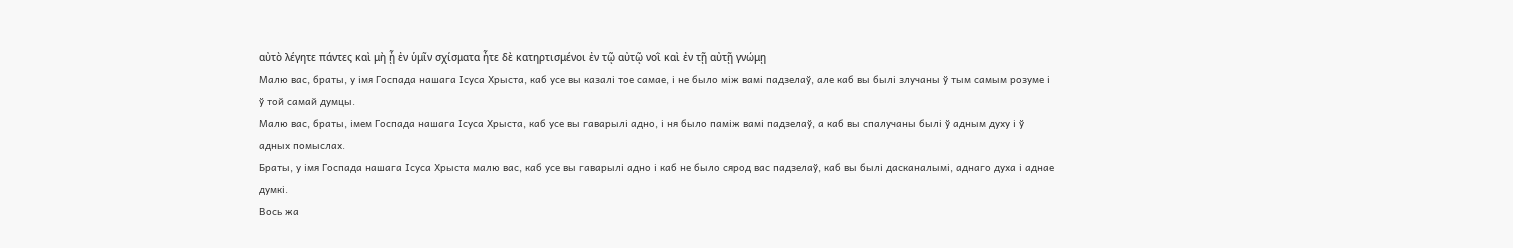αὐτὸ λέγητε πάντες καὶ μὴ ᾖ ἐν ὑμῖν σχίσματα ἦτε δὲ κατηρτισμένοι ἐν τῷ αὐτῷ νοῒ καὶ ἐν τῇ αὐτῇ γνώμῃ
Малю вас, браты, у імя Госпада нашага Ісуса Хрыста, каб усе вы казалі тое самае, і не было між вамі падзелаў, але каб вы былі злучаны ў тым самым розуме і ў той самай думцы.
Малю вас, браты, імем Госпада нашага Ісуса Хрыста, каб усе вы гаварылі адно, і ня было паміж вамі падзелаў, а каб вы спалучаны былі ў адным духу і ў адных помыслах.
Браты, у імя Госпада нашага Ісуса Хрыста малю вас, каб усе вы гаварылі адно і каб не было сярод вас падзелаў, каб вы былі дасканалымі, аднаго духа і аднае думкі.
Вось жа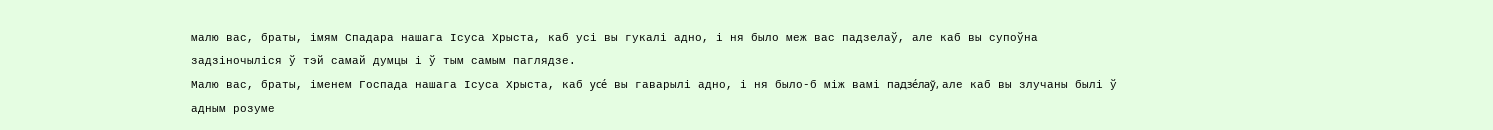малю вас, браты, імям Спадара нашага Ісуса Хрыста, каб усі вы гукалі адно, і ня было меж вас падзелаў, але каб вы супоўна задзіночыліся ў тэй самай думцы і ў тым самым паглядзе.
Малю вас, браты, іменем Госпада нашага Ісуса Хрыста, каб усе́ вы гаварылі адно, і ня было-б між вамі падзе́лаў, але каб вы злучаны былі ў адным розуме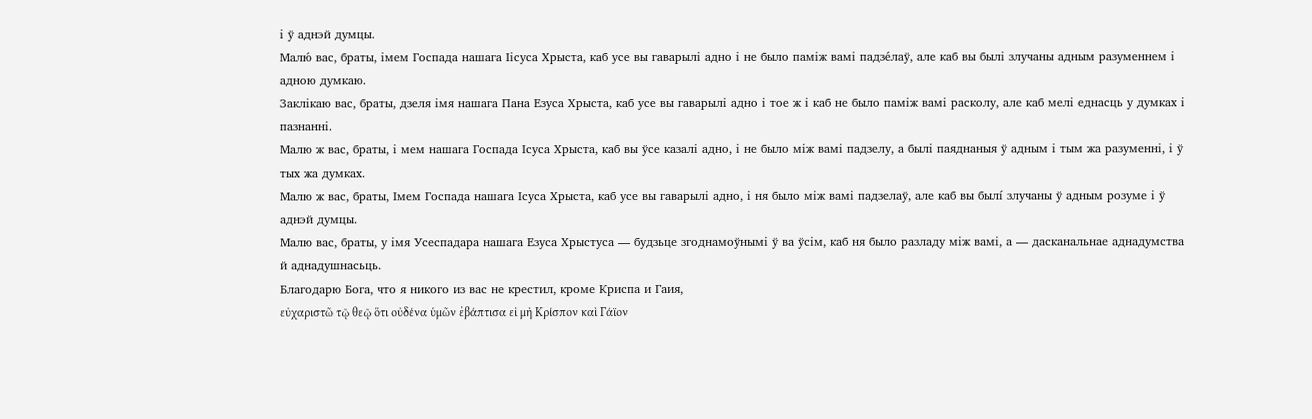і ў аднэй думцы.
Малю́ вас, браты, імем Госпада нашага Іісуса Хрыста, каб усе вы гаварылі адно і не было паміж вамі падзе́лаў, але каб вы былі злучаны адным разуменнем і адною думкаю.
Заклікаю вас, браты, дзеля імя нашага Пана Езуса Хрыста, каб усе вы гаварылі адно і тое ж і каб не было паміж вамі расколу, але каб мелі еднасць у думках і пазнанні.
Малю ж вас, браты, і мем нашага Госпада Ісуса Хрыста, каб вы ўсе казалі адно, і не было між вамі падзелу, а былі паяднаныя ў адным і тым жа разуменні, і ў тых жа думках.
Малю ж вас, браты, Імем Госпада нашага Ісуса Хрыста, каб усе вы гаварылі адно, і ня было між вамі падзелаў, але каб вы былí злучаны ў адным розуме і ў аднэй думцы.
Малю вас, браты, у імя Усеспадара нашага Езуса Хрыстуса — будзьце згоднамоўнымі ў ва ўсім, каб ня было разладу між вамі, а — дасканальнае аднадумства й аднадушнасьць.
Благодарю Бога, что я никого из вас не крестил, кроме Криспа и Гаия,
εὐχαριστῶ τῷ θεῷ ὅτι οὐδένα ὑμῶν ἐβάπτισα εἰ μὴ Κρίσπον καὶ Γάϊον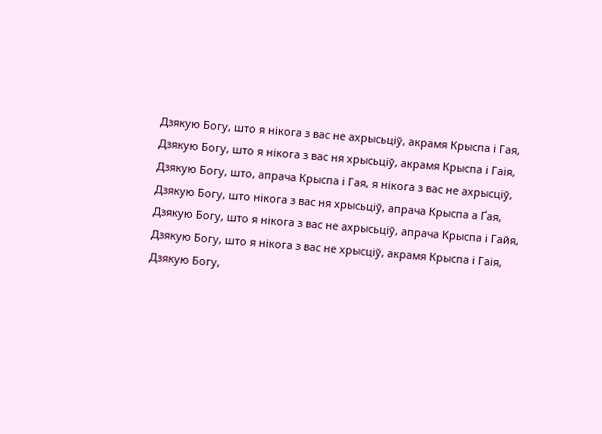Дзякую Богу, што я нікога з вас не ахрысьціў, акрамя Крыспа і Гая,
Дзякую Богу, што я нікога з вас ня хрысьціў, акрамя Крыспа і Гаія,
Дзякую Богу, што, апрача Крыспа і Гая, я нікога з вас не ахрысціў,
Дзякую Богу, што нікога з вас ня хрысьціў, апрача Крыспа а Ґая,
Дзякую Богу, што я нікога з вас не ахрысьціў, апрача Крыспа і Гайя,
Дзякую Богу, што я нікога з вас не хрысціў, акрамя Крыспа і Гаія,
Дзякую Богу,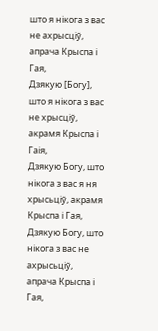што я нікога з вас не ахрысціў, апрача Крыспа і Гая,
Дзякую [Богу], што я нікога з вас не хрысціў, акрамя Крыспа і Гаія,
Дзякую Богу, што нікога з вас я ня хрысьціў, акрамя Крыспа і Гая,
Дзякую Богу, што нікога з вас не ахрысьціў, апрача Крыспа і Гая,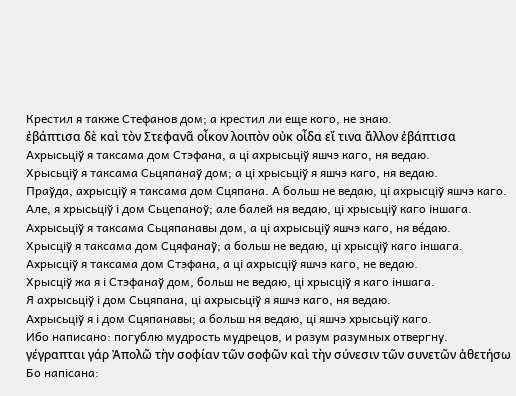Крестил я также Стефанов дом; а крестил ли еще кого, не знаю.
ἐβάπτισα δὲ καὶ τὸν Στεφανᾶ οἶκον λοιπὸν οὐκ οἶδα εἴ τινα ἄλλον ἐβάπτισα
Ахрысьціў я таксама дом Стэфана, а ці ахрысьціў яшчэ каго, ня ведаю.
Хрысьціў я таксама Сьцяпанаў дом; а ці хрысьціў я яшчэ каго, ня ведаю.
Праўда, ахрысціў я таксама дом Сцяпана. А больш не ведаю, ці ахрысціў яшчэ каго.
Але, я хрысьціў і дом Сьцепаноў; але балей ня ведаю, ці хрысьціў каго іншага.
Ахрысьціў я таксама Сьцяпанавы дом, а ці ахрысьціў яшчэ каго, ня ве́даю.
Хрысціў я таксама дом Сцяфанаў; а больш не ведаю, ці хрысціў каго іншага.
Ахрысціў я таксама дом Стэфана, а ці ахрысціў яшчэ каго, не ведаю.
Хрысціў жа я і Стэфанаў дом, больш не ведаю, ці хрысціў я каго іншага.
Я ахрысьціў і дом Сьцяпана, ці ахрысьціў я яшчэ каго, ня ведаю.
Ахрысьціў я і дом Сцяпанавы; а больш ня ведаю, ці яшчэ хрысьціў каго.
Ибо написано: погублю мудрость мудрецов, и разум разумных отвергну.
γέγραπται γάρ Ἀπολῶ τὴν σοφίαν τῶν σοφῶν καὶ τὴν σύνεσιν τῶν συνετῶν ἀθετήσω
Бо напісана: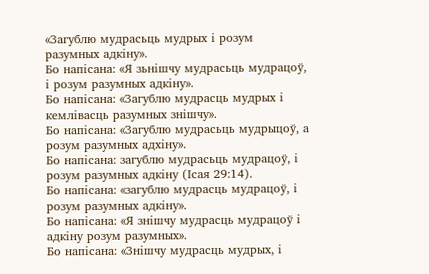«Загублю мудрасьць мудрых і розум разумных адкіну».
Бо напісана: «Я зьнішчу мудрасьць мудрацоў, і розум разумных адкіну».
Бо напісана: «Загублю мудрасць мудрых і кемлівасць разумных знішчу».
Бо напісана: «Загублю мудрасьць мудрыцоў, а розум разумных адхіну».
Бо напісана: загублю мудрасьць мудрацоў, і розум разумных адкіну (Ісая 29:14).
Бо напісана: «загублю мудрасць мудрацоў, і розум разумных адкіну».
Бо напісана: «Я знішчу мудрасць мудрацоў і адкіну розум разумных».
Бо напісана: «Знішчу мудрасць мудрых, і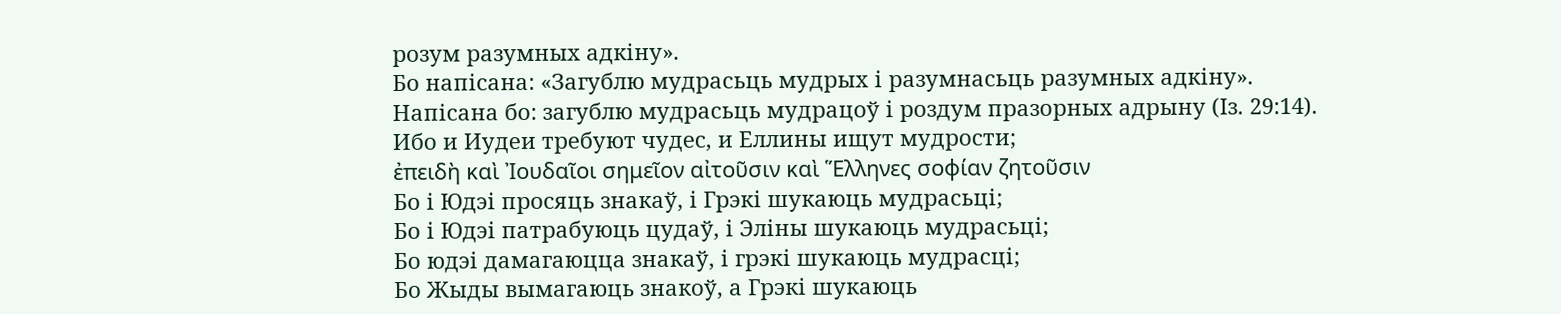розум разумных адкіну».
Бо напісана: «Загублю мудрасьць мудрых і разумнасьць разумных адкіну».
Напісана бо: загублю мудрасьць мудрацоў і роздум празорных адрыну (Із. 29:14).
Ибо и Иудеи требуют чудес, и Еллины ищут мудрости;
ἐπειδὴ καὶ Ἰουδαῖοι σημεῖον αἰτοῦσιν καὶ Ἕλληνες σοφίαν ζητοῦσιν
Бо і Юдэі просяць знакаў, і Грэкі шукаюць мудрасьці;
Бо і Юдэі патрабуюць цудаў, і Эліны шукаюць мудрасьці;
Бо юдэі дамагаюцца знакаў, і грэкі шукаюць мудрасці;
Бо Жыды вымагаюць знакоў, а Грэкі шукаюць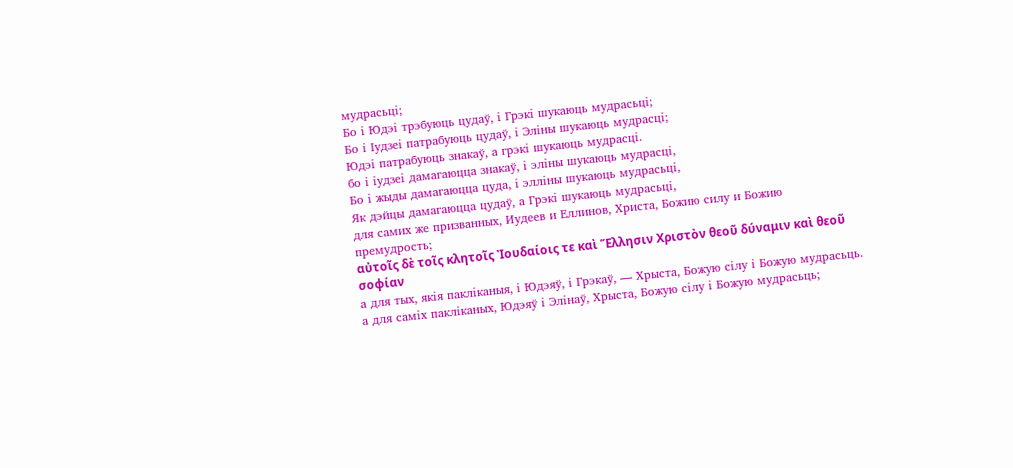мудрасьці;
Бо і Юдэі трэбуюць цудаў, і Грэкі шукаюць мудрасьці;
Бо і Іудзеі патрабуюць цудаў, і Эліны шукаюць мудрасці;
Юдэі патрабуюць знакаў, а грэкі шукаюць мудрасці.
бо і іудзеі дамагаюцца знакаў, і эліны шукаюць мудрасці,
Бо і жыды дамагаюцца цуда, і элліны шукаюць мудрасьці,
Як дэйцы дамагаюцца цудаў, а Грэкі шукаюць мудрасьці,
для самих же призванных, Иудеев и Еллинов, Христа, Божию силу и Божию премудрость;
αὐτοῖς δὲ τοῖς κλητοῖς Ἰουδαίοις τε καὶ Ἕλλησιν Χριστὸν θεοῦ δύναμιν καὶ θεοῦ σοφίαν
а для тых, якія пакліканыя, і Юдэяў, і Грэкаў, — Хрыста, Божую сілу і Божую мудрасьць.
а для саміх пакліканых, Юдэяў і Элінаў, Хрыста, Божую сілу і Божую мудрасьць;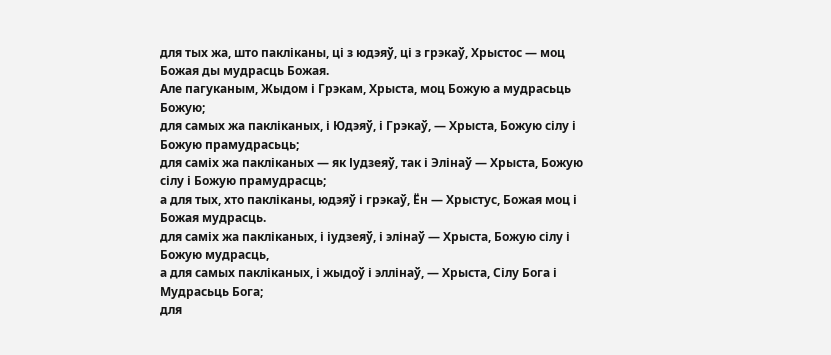для тых жа, што пакліканы, ці з юдэяў, ці з грэкаў, Хрыстос — моц Божая ды мудрасць Божая.
Але пагуканым, Жыдом і Грэкам, Хрыста, моц Божую а мудрасьць Божую;
для самых жа пакліканых, і Юдэяў, і Грэкаў, — Хрыста, Божую сілу і Божую прамудрасьць;
для саміх жа пакліканых — як Іудзеяў, так і Элінаў — Хрыста, Божую сілу і Божую прамудрасць;
а для тых, хто пакліканы, юдэяў і грэкаў, Ён — Хрыстус, Божая моц і Божая мудрасць.
для саміх жа пакліканых, і іудзеяў, і элінаў — Хрыста, Божую сілу і Божую мудрасць,
а для самых пакліканых, і жыдоў і эллінаў, — Хрыста, Сілу Бога і Мудрасьць Бога;
для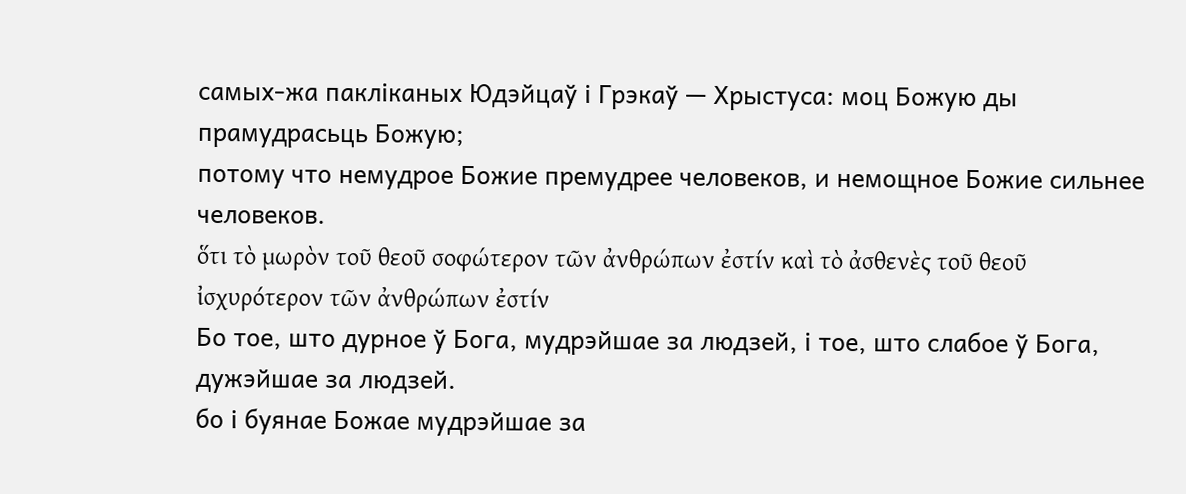самых-жа пакліканых Юдэйцаў і Грэкаў — Хрыстуса: моц Божую ды прамудрасьць Божую;
потому что немудрое Божие премудрее человеков, и немощное Божие сильнее человеков.
ὅτι τὸ μωρὸν τοῦ θεοῦ σοφώτερον τῶν ἀνθρώπων ἐστίν καὶ τὸ ἀσθενὲς τοῦ θεοῦ ἰσχυρότερον τῶν ἀνθρώπων ἐστίν
Бо тое, што дурное ў Бога, мудрэйшае за людзей, і тое, што слабое ў Бога, дужэйшае за людзей.
бо і буянае Божае мудрэйшае за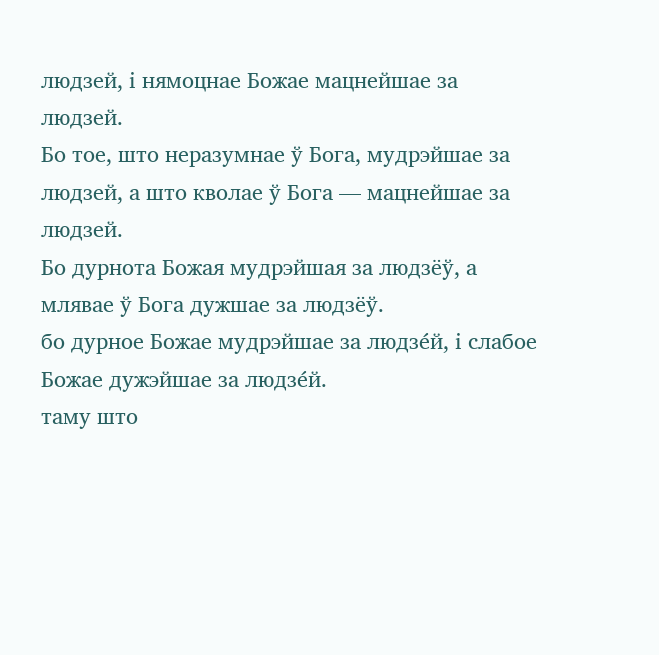людзей, і нямоцнае Божае мацнейшае за людзей.
Бо тое, што неразумнае ў Бога, мудрэйшае за людзей, а што кволае ў Бога — мацнейшае за людзей.
Бо дурнота Божая мудрэйшая за людзёў, а млявае ў Бога дужшае за людзёў.
бо дурное Божае мудрэйшае за людзе́й, і слабое Божае дужэйшае за людзе́й.
таму што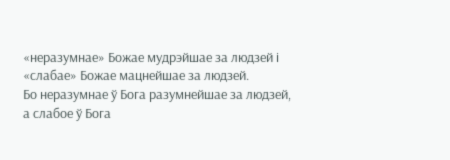«неразумнае» Божае мудрэйшае за людзей і «слабае» Божае мацнейшае за людзей.
Бо неразумнае ў Бога разумнейшае за людзей, а слабое ў Бога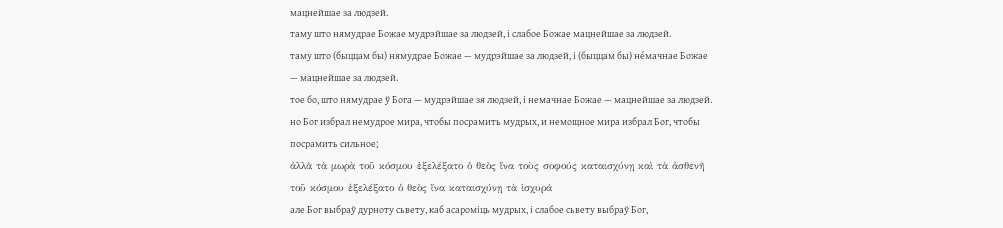мацнейшае за людзей.
таму што нямудрае Божае мудрэйшае за людзей, і слабое Божае мацнейшае за людзей.
таму што (быццам бы) нямудрае Божае — мудрэйшае за людзей, і (быццам бы) не́мачнае Божае — мацнейшае за людзей.
тое бо, што нямудрае ў Бога — мудрэйшае зя людзей, і немачнае Божае — мацнейшае за людзей.
но Бог избрал немудрое мира, чтобы посрамить мудрых, и немощное мира избрал Бог, чтобы посрамить сильное;
ἀλλὰ τὰ μωρὰ τοῦ κόσμου ἐξελέξατο ὁ θεὸς ἵνα τοὺς σοφούς καταισχύνῃ καὶ τὰ ἀσθενῆ τοῦ κόσμου ἐξελέξατο ὁ θεὸς ἵνα καταισχύνῃ τὰ ἰσχυρά
але Бог выбраў дурноту сьвету, каб асароміць мудрых, і слабое сьвету выбраў Бог,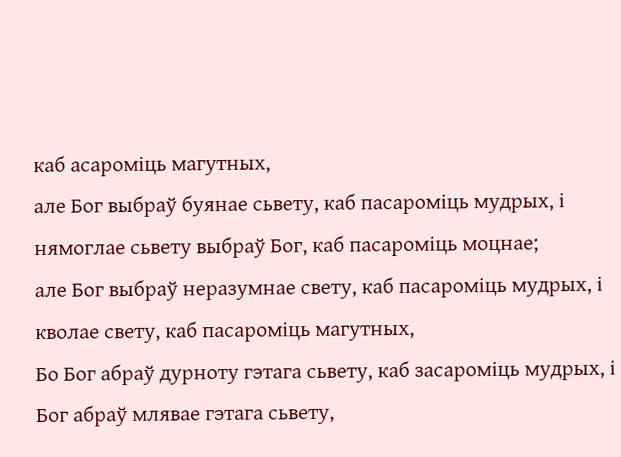каб асароміць магутных,
але Бог выбраў буянае сьвету, каб пасароміць мудрых, і нямоглае сьвету выбраў Бог, каб пасароміць моцнае;
але Бог выбраў неразумнае свету, каб пасароміць мудрых, і кволае свету, каб пасароміць магутных,
Бо Бог абраў дурноту гэтага сьвету, каб засароміць мудрых, і Бог абраў млявае гэтага сьвету,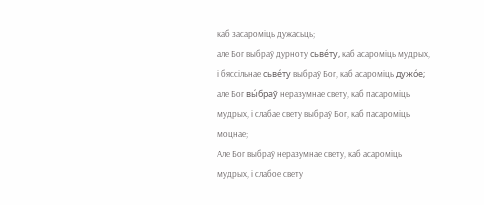каб засароміць дужасьць;
але Бог выбраў дурноту сьве́ту, каб асароміць мудрых, і бяссільнае сьве́ту выбраў Бог, каб асароміць дужо́е;
але Бог вы́браў неразумнае свету, каб пасароміць мудрых, і слабае свету выбраў Бог, каб пасароміць моцнае;
Але Бог выбраў неразумнае свету, каб асароміць мудрых, і слабое свету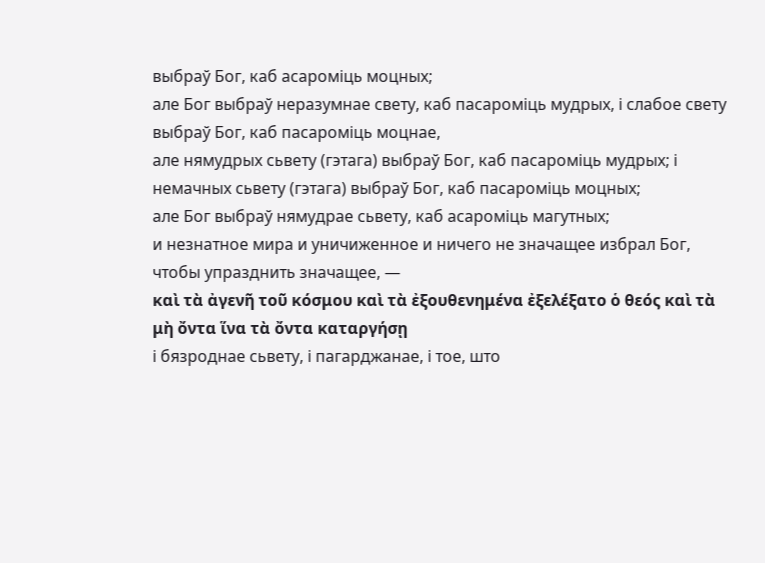выбраў Бог, каб асароміць моцных;
але Бог выбраў неразумнае свету, каб пасароміць мудрых, і слабое свету выбраў Бог, каб пасароміць моцнае,
але нямудрых сьвету (гэтага) выбраў Бог, каб пасароміць мудрых; і немачных сьвету (гэтага) выбраў Бог, каб пасароміць моцных;
але Бог выбраў нямудрае сьвету, каб асароміць магутных;
и незнатное мира и уничиженное и ничего не значащее избрал Бог, чтобы упразднить значащее, —
καὶ τὰ ἀγενῆ τοῦ κόσμου καὶ τὰ ἐξουθενημένα ἐξελέξατο ὁ θεός καὶ τὰ μὴ ὄντα ἵνα τὰ ὄντα καταργήσῃ
і бязроднае сьвету, і пагарджанае, і тое, што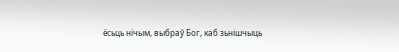ёсьць нічым, выбраў Бог, каб зьнішчыць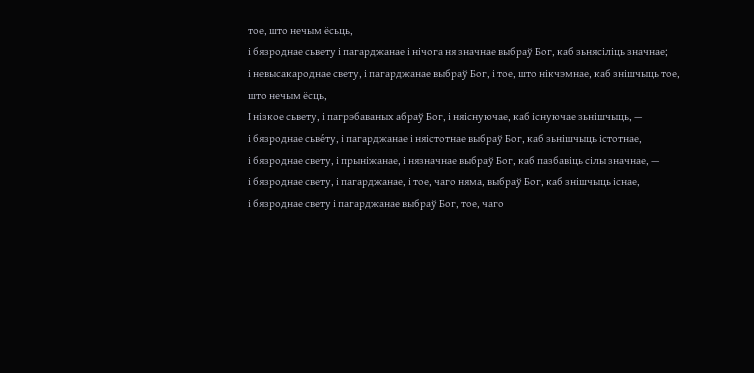тое, што нечым ёсьць,
і бязроднае сьвету і пагарджанае і нічога ня значнае выбраў Бог, каб зьнясіліць значнае;
і невысакароднае свету, і пагарджанае выбраў Бог, і тое, што нікчэмнае, каб знішчыць тое, што нечым ёсць,
І нізкое сьвету, і пагрэбаваных абраў Бог, і няіснуючае, каб існуючае зьнішчыць, —
і бязроднае сьве́ту, і пагарджанае і няістотнае выбраў Бог, каб зьнішчыць істотнае,
і бязроднае свету, і прыніжанае, і нязначнае выбраў Бог, каб пазбавіць сілы значнае, —
і бязроднае свету, і пагарджанае, і тое, чаго няма, выбраў Бог, каб знішчыць існае,
і бязроднае свету і пагарджанае выбраў Бог, тое, чаго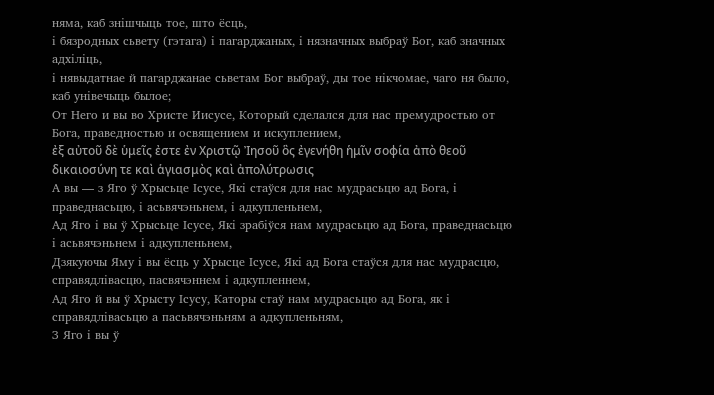няма, каб знішчыць тое, што ёсць,
і бязродных сьвету (гэтага) і пагарджаных, і нязначных выбраў Бог, каб значных адхіліць,
і нявыдатнае й пагарджанае сьветам Бог выбраў, ды тое нікчомае, чаго ня было, каб унівечыць былое;
От Него и вы во Христе Иисусе, Который сделался для нас премудростью от Бога, праведностью и освящением и искуплением,
ἐξ αὐτοῦ δὲ ὑμεῖς ἐστε ἐν Χριστῷ Ἰησοῦ ὃς ἐγενήθη ἡμῖν σοφία ἀπὸ θεοῦ δικαιοσύνη τε καὶ ἁγιασμὸς καὶ ἀπολύτρωσις
А вы — з Яго ў Хрысьце Ісусе, Які стаўся для нас мудрасьцю ад Бога, і праведнасьцю, і асьвячэньнем, і адкупленьнем,
Ад Яго і вы ў Хрысьце Ісусе, Які зрабіўся нам мудрасьцю ад Бога, праведнасьцю і асьвячэньнем і адкупленьнем,
Дзякуючы Яму і вы ёсць у Хрысце Ісусе, Які ад Бога стаўся для нас мудрасцю, справядлівасцю, пасвячэннем і адкупленнем,
Ад Яго й вы ў Хрысту Ісусу, Каторы стаў нам мудрасьцю ад Бога, як і справядлівасьцю а пасьвячэньням а адкупленьням,
З Яго і вы ў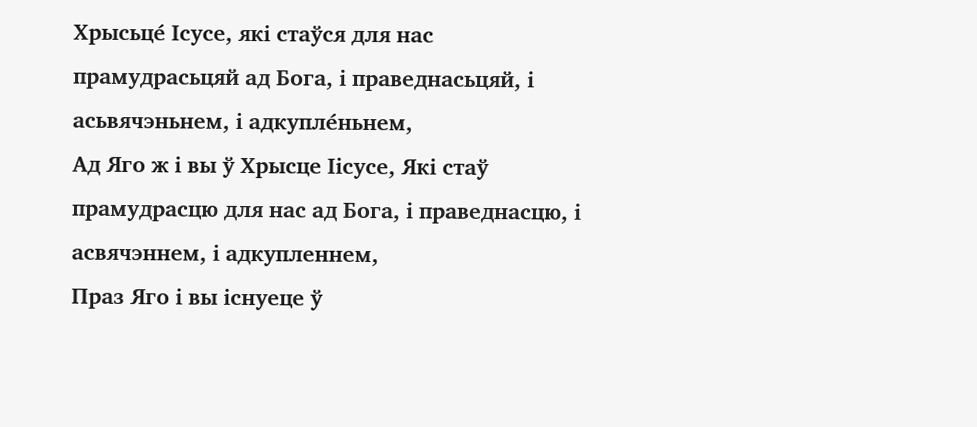Хрысьце́ Ісусе, які стаўся для нас прамудрасьцяй ад Бога, і праведнасьцяй, і асьвячэньнем, і адкупле́ньнем,
Ад Яго ж і вы ў Хрысце Іісусе, Які стаў прамудрасцю для нас ад Бога, і праведнасцю, і асвячэннем, і адкупленнем,
Праз Яго і вы існуеце ў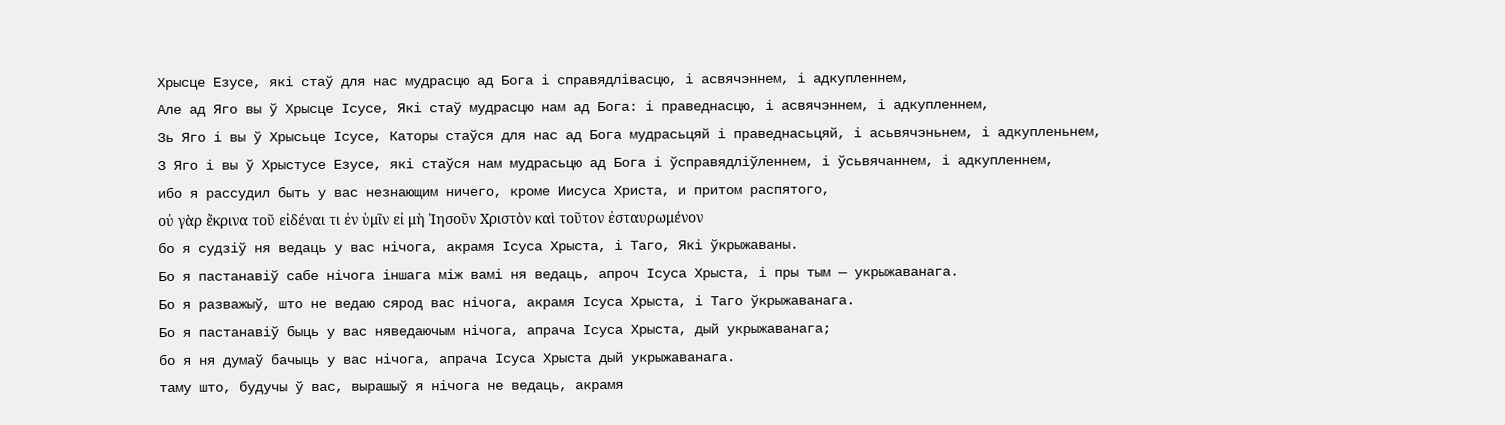Хрысце Езусе, які стаў для нас мудрасцю ад Бога і справядлівасцю, і асвячэннем, і адкупленнем,
Але ад Яго вы ў Хрысце Ісусе, Які стаў мудрасцю нам ад Бога: і праведнасцю, і асвячэннем, і адкупленнем,
Зь Яго і вы ў Хрысьце Ісусе, Каторы стаўся для нас ад Бога мудрасьцяй і праведнасьцяй, і асьвячэньнем, і адкупленьнем,
З Яго і вы ў Хрыстусе Езусе, які стаўся нам мудрасьцю ад Бога і ўсправядліўленнем, і ўсьвячаннем, і адкупленнем,
ибо я рассудил быть у вас незнающим ничего, кроме Иисуса Христа, и притом распятого,
οὐ γὰρ ἔκρινα τοῦ εἰδέναι τι ἐν ὑμῖν εἰ μὴ Ἰησοῦν Χριστὸν καὶ τοῦτον ἐσταυρωμένον
бо я судзіў ня ведаць у вас нічога, акрамя Ісуса Хрыста, і Таго, Які ўкрыжаваны.
Бо я пастанавіў сабе нічога іншага між вамі ня ведаць, апроч Ісуса Хрыста, і пры тым — укрыжаванага.
Бо я разважыў, што не ведаю сярод вас нічога, акрамя Ісуса Хрыста, і Таго ўкрыжаванага.
Бо я пастанавіў быць у вас няведаючым нічога, апрача Ісуса Хрыста, дый укрыжаванага;
бо я ня думаў бачыць у вас нічога, апрача Ісуса Хрыста дый укрыжаванага.
таму што, будучы ў вас, вырашыў я нічога не ведаць, акрамя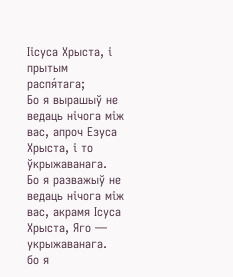Іісуса Хрыста, і прытым распя́тага;
Бо я вырашыў не ведаць нічога між вас, апроч Езуса Хрыста, і то ўкрыжаванага.
Бо я разважыў не ведаць нічога між вас, акрамя Ісуса Хрыста, Яго — укрыжаванага.
бо я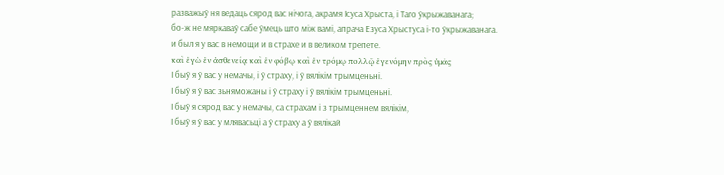разважыў ня ведаць сярод вас нічога, акрамя Ісуса Хрыста, і Таго ўкрыжаванага;
бо-ж не мяркаваў сабе ўмець што між вамі, апрача Езуса Хрыстуса і-то ўкрыжаванага.
и был я у вас в немощи и в страхе и в великом трепете.
καὶ ἐγὼ ἐν ἀσθενείᾳ καὶ ἐν φόβῳ καὶ ἐν τρόμῳ πολλῷ ἐγενόμην πρὸς ὑμᾶς
І быў я ў вас у немачы, і ў страху, і ў вялікім трымценьні.
І быў я ў вас зьняможаны і ў страху і ў вялікім трымценьні.
І быў я сярод вас у немачы, са страхам і з трымценнем вялікім,
І быў я ў вас у млявасьці а ў страху а ў вялікай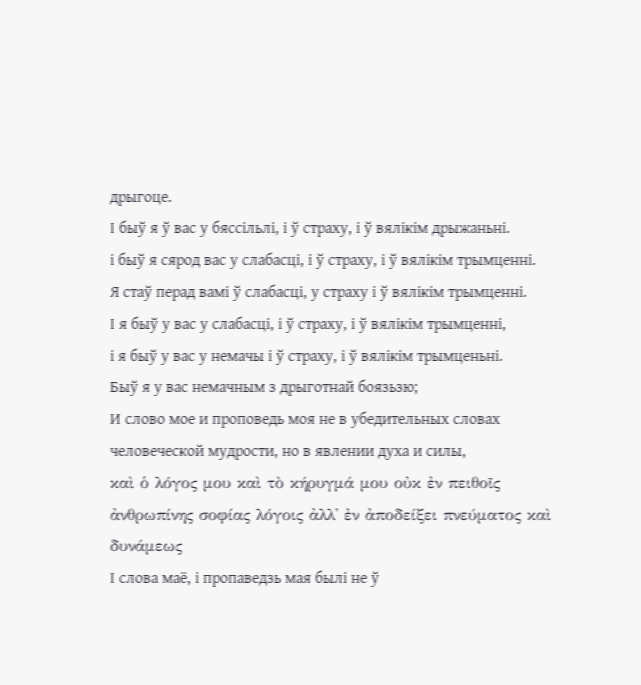дрыгоце.
І быў я ў вас у бяссільлі, і ў страху, і ў вялікім дрыжаньні.
і быў я сярод вас у слабасці, і ў страху, і ў вялікім трымценні.
Я стаў перад вамі ў слабасці, у страху і ў вялікім трымценні.
І я быў у вас у слабасці, і ў страху, і ў вялікім трымценні,
і я быў у вас у немачы і ў страху, і ў вялікім трымценьні.
Быў я у вас немачным з дрыготнай боязьзю;
И слово мое и проповедь моя не в убедительных словах человеческой мудрости, но в явлении духа и силы,
καὶ ὁ λόγος μου καὶ τὸ κήρυγμά μου οὐκ ἐν πειθοῖς ἀνθρωπίνης σοφίας λόγοις ἀλλ' ἐν ἀποδείξει πνεύματος καὶ δυνάμεως
І слова маё, і пропаведзь мая былі не ў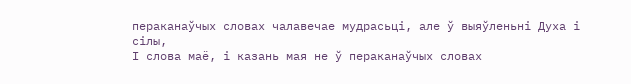пераканаўчых словах чалавечае мудрасьці, але ў выяўленьні Духа і сілы,
І слова маё, і казань мая не ў пераканаўчых словах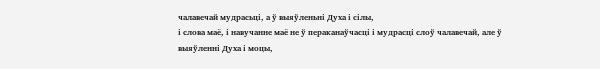чалавечай мудрасьці, а ў выяўленьні Духа і сілы,
і слова маё, і навучанне маё не ў пераканаўчасці і мудрасці слоў чалавечай, але ў выяўленні Духа і моцы,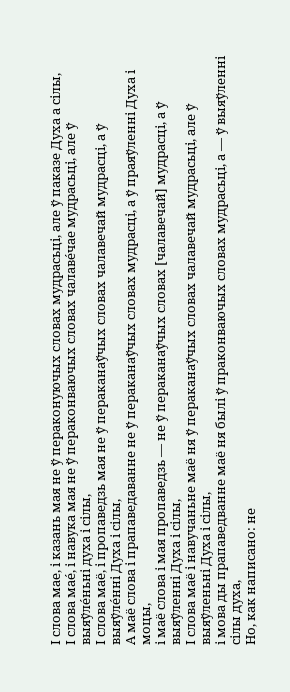І слова мае, і казань мая не ў пераконуючых словах мудрасьці, але ў паказе Духа а сілы,
І слова мае́, і навука мая не ў пераконваючых словах чалаве́чае мудрасьці, але ў выяўле́ньні духа і сілы,
І слова маё, і пропаведзь мая не ў пераканаўчых словах чалавечай мудрасці, а ў выяўле́нні Духа і сілы,
А маё слова і прапаведаванне не ў пераканаўчых словах мудрасці, а ў праяўленні Духа і моцы,
і маё слова і мая пропаведзь — не ў пераканаўчых словах [чалавечай] мудрасці, а ў выяўленні Духа і сілы,
І слова маё і навучаньне маё ня ў пераканаўчых словах чалавечай мудрасьці, але ў выяўленьні Духа і сілы,
і мова ды прапаведванне маё ня былі ў праконваючых словах мудрасьці, а — ў выяўленні сілы духа,
Но, как написано: не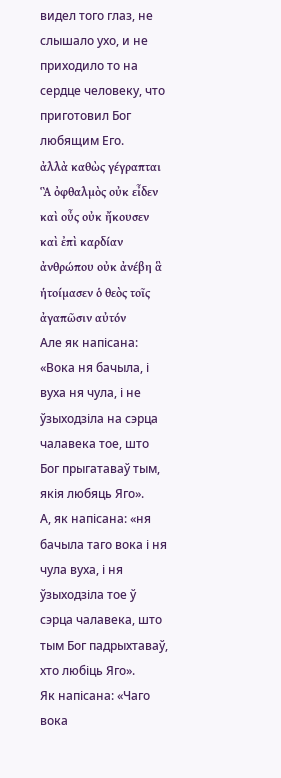видел того глаз, не слышало ухо, и не приходило то на сердце человеку, что приготовил Бог любящим Его.
ἀλλὰ καθὼς γέγραπται Ἃ ὀφθαλμὸς οὐκ εἶδεν καὶ οὖς οὐκ ἤκουσεν καὶ ἐπὶ καρδίαν ἀνθρώπου οὐκ ἀνέβη ἃ ἡτοίμασεν ὁ θεὸς τοῖς ἀγαπῶσιν αὐτόν
Але як напісана: «Вока ня бачыла, і вуха ня чула, і не ўзыходзіла на сэрца чалавека тое, што Бог прыгатаваў тым, якія любяць Яго».
А, як напісана: «ня бачыла таго вока і ня чула вуха, і ня ўзыходзіла тое ў сэрца чалавека, што тым Бог падрыхтаваў, хто любіць Яго».
Як напісана: «Чаго вока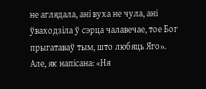не аглядала, ані вуха не чула, ані ўваходзіла ў сэрца чалавечае, тое Бог прыгатаваў тым, што любяць Яго».
Але, як напісана: «Ня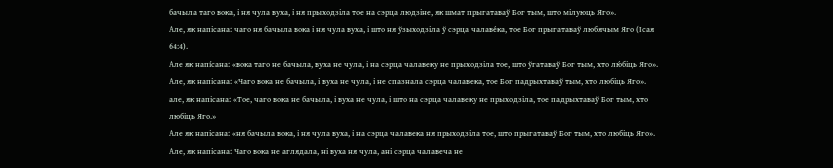бачыла таго вока, і ня чула вуха, і ня прыходзіла тое на сэрца людзіне, як шмат прыгатаваў Бог тым, што мілуюць Яго».
Але, як напісана: чаго ня бачыла вока і ня чула вуха, і што ня ўзыходзіла ў сэрца чалаве́ка, тое Бог прыгатаваў любячым Яго (Ісая 64:4).
Але як напíсана: «вока таго не бачыла, вуха не чула, і на сэрца чалавеку не прыходзіла тое, што ўгатаваў Бог тым, хто лю́біць Яго».
Але, як напісана: «Чаго вока не бачыла, і вуха не чула, і не спазнала сэрца чалавека, тое Бог падрыхтаваў тым, хто любіць Яго».
але, як напісана: «Тое, чаго вока не бачыла, і вуха не чула, і што на сэрца чалавеку не прыходзіла, тое падрыхтаваў Бог тым, хто любіць Яго.»
Але як напісана: «ня бачыла вока, і ня чула вуха, і на сэрца чалавека ня прыходзіла тое, што прыгатаваў Бог тым, хто любіць Яго».
Але, як напісана: Чаго вока не аглядала, ні вуха ня чула, ані сэрца чалавеча не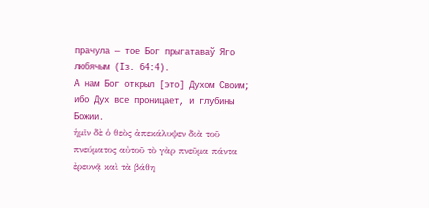прачула — тое Бог прыгатаваў Яго любячым (Із. 64:4).
А нам Бог открыл [это] Духом Своим; ибо Дух все проницает, и глубины Божии.
ἡμῖν δὲ ὁ θεὸς ἀπεκάλυψεν διὰ τοῦ πνεύματος αὐτοῦ τὸ γὰρ πνεῦμα πάντα ἐρευνᾷ καὶ τὰ βάθη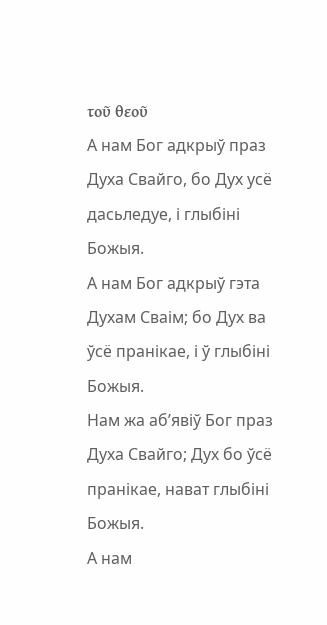τοῦ θεοῦ
А нам Бог адкрыў праз Духа Свайго, бо Дух усё дасьледуе, і глыбіні Божыя.
А нам Бог адкрыў гэта Духам Сваім; бо Дух ва ўсё пранікае, і ў глыбіні Божыя.
Нам жа аб’явіў Бог праз Духа Свайго; Дух бо ўсё пранікае, нават глыбіні Божыя.
А нам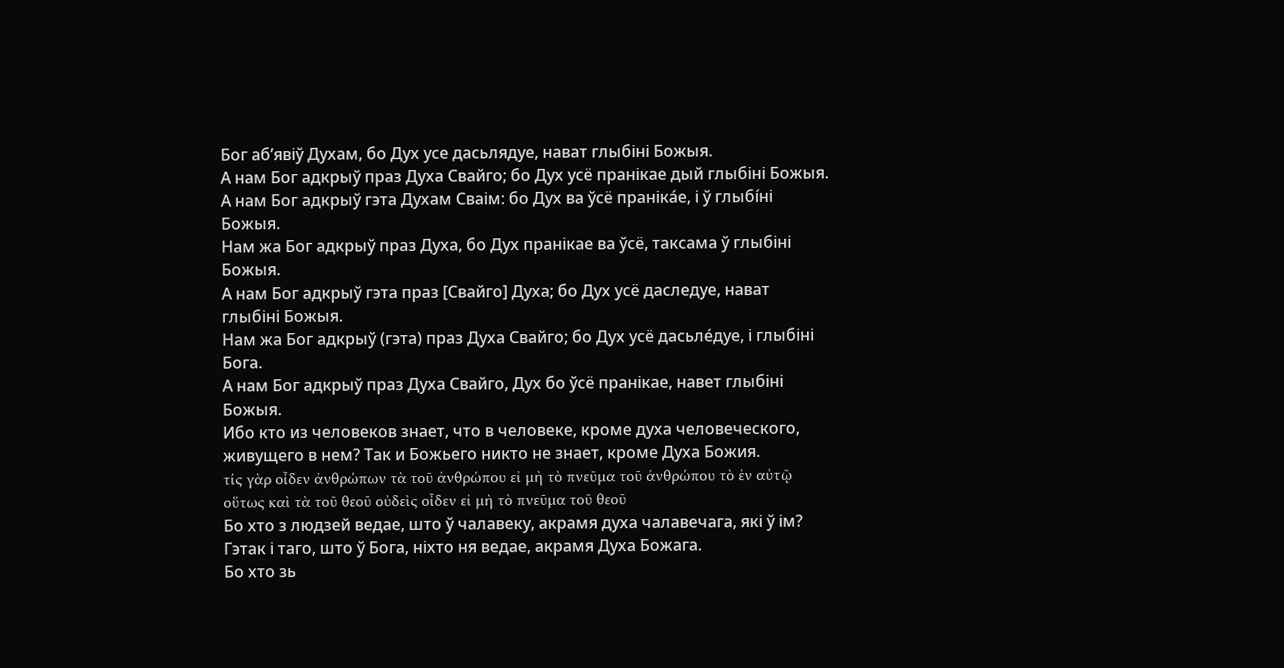Бог аб’явіў Духам, бо Дух усе дасьлядуе, нават глыбіні Божыя.
А нам Бог адкрыў праз Духа Свайго; бо Дух усё пранікае дый глыбіні Божыя.
А нам Бог адкрыў гэта Духам Сваім: бо Дух ва ўсё праніка́е, і ў глыбíні Божыя.
Нам жа Бог адкрыў праз Духа, бо Дух пранікае ва ўсё, таксама ў глыбіні Божыя.
А нам Бог адкрыў гэта праз [Свайго] Духа; бо Дух усё даследуе, нават глыбіні Божыя.
Нам жа Бог адкрыў (гэта) праз Духа Свайго; бо Дух усё дасьле́дуе, і глыбіні Бога.
А нам Бог адкрыў праз Духа Свайго, Дух бо ўсё пранікае, навет глыбіні Божыя.
Ибо кто из человеков знает, что в человеке, кроме духа человеческого, живущего в нем? Так и Божьего никто не знает, кроме Духа Божия.
τίς γὰρ οἶδεν ἀνθρώπων τὰ τοῦ ἀνθρώπου εἰ μὴ τὸ πνεῦμα τοῦ ἀνθρώπου τὸ ἐν αὐτῷ οὕτως καὶ τὰ τοῦ θεοῦ οὐδεὶς οἶδεν εἰ μὴ τὸ πνεῦμα τοῦ θεοῦ
Бо хто з людзей ведае, што ў чалавеку, акрамя духа чалавечага, які ў ім? Гэтак і таго, што ў Бога, ніхто ня ведае, акрамя Духа Божага.
Бо хто зь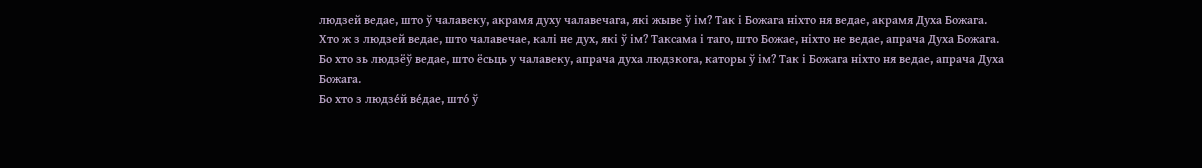людзей ведае, што ў чалавеку, акрамя духу чалавечага, які жыве ў ім? Так і Божага ніхто ня ведае, акрамя Духа Божага.
Хто ж з людзей ведае, што чалавечае, калі не дух, які ў ім? Таксама і таго, што Божае, ніхто не ведае, апрача Духа Божага.
Бо хто зь людзёў ведае, што ёсьць у чалавеку, апрача духа людзкога, каторы ў ім? Так і Божага ніхто ня ведае, апрача Духа Божага.
Бо хто з людзе́й ве́дае, што́ ў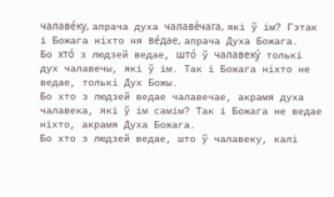чалаве́ку, апрача духа чалаве́чага, які ў ім? Гэтак і Божага ніхто ня ве́дае, апрача Духа Божага.
Бо хто́ з людзей ведае, што́ ў чалавеку́ толькі дух чалавечы, які ў ім. Так і Божага ніхто не ведае, толькі Дух Божы.
Бо хто з людзей ведае чалавечае, акрамя духа чалавека, які ў ім самім? Так і Божага не ведае ніхто, акрамя Духа Божага.
Бо хто з людзей ведае, што ў чалавеку, калі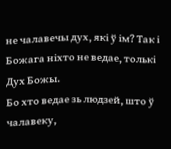не чалавечы дух, які ў ім? Так і Божага ніхто не ведае, толькі Дух Божы.
Бо хто ведае зь людзей, што ў чалавеку,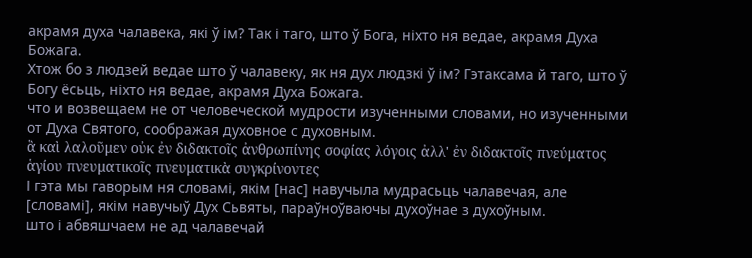акрамя духа чалавека, які ў ім? Так і таго, што ў Бога, ніхто ня ведае, акрамя Духа Божага.
Хтож бо з людзей ведае што ў чалавеку, як ня дух людзкі ў ім? Гэтаксама й таго, што ў Богу ёсьць, ніхто ня ведае, акрамя Духа Божага.
что и возвещаем не от человеческой мудрости изученными словами, но изученными от Духа Святого, соображая духовное с духовным.
ἃ καὶ λαλοῦμεν οὐκ ἐν διδακτοῖς ἀνθρωπίνης σοφίας λόγοις ἀλλ' ἐν διδακτοῖς πνεύματος ἁγίου πνευματικοῖς πνευματικὰ συγκρίνοντες
І гэта мы гаворым ня словамі, якім [нас] навучыла мудрасьць чалавечая, але [словамі], якім навучыў Дух Сьвяты, параўноўваючы духоўнае з духоўным.
што і абвяшчаем не ад чалавечай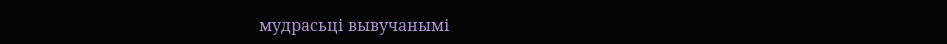мудрасьці вывучанымі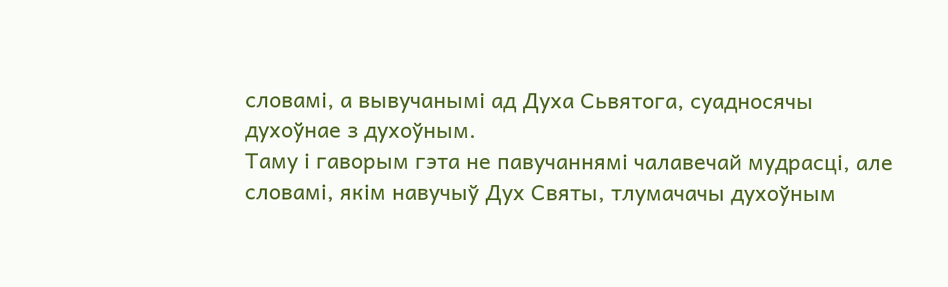словамі, а вывучанымі ад Духа Сьвятога, суадносячы духоўнае з духоўным.
Таму і гаворым гэта не павучаннямі чалавечай мудрасці, але словамі, якім навучыў Дух Святы, тлумачачы духоўным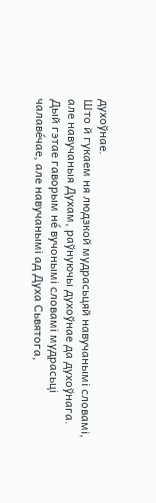духоўнае.
Што й гукаем ня людзкой мудрасьцяй навучанымі словамі, але навучаныя Духам, раўнуючы духоўнае да духоўнага.
Дый гэтае гаворым не́ вучонымі словамі мудрасьці чалаве́чае, але навучанымі ад Духа Сьвятога,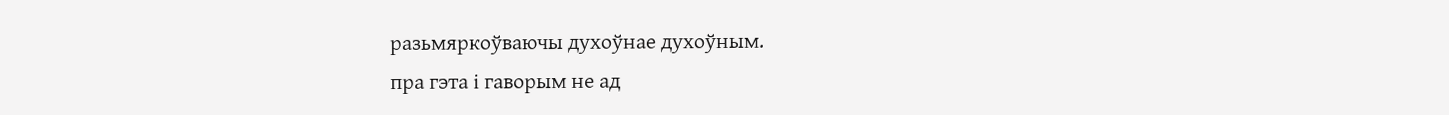разьмяркоўваючы духоўнае духоўным.
пра гэта і гаворым не ад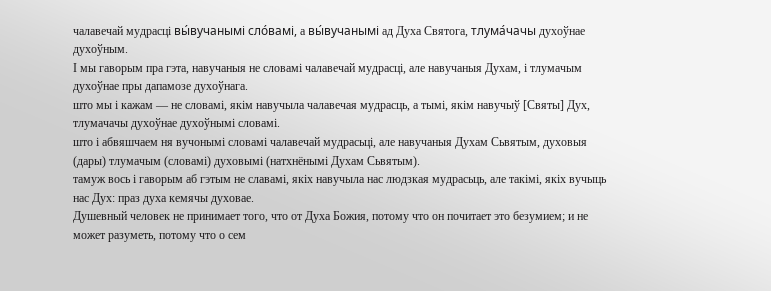чалавечай мудрасці вы́вучанымі сло́вамі, а вы́вучанымі ад Духа Святога, тлума́чачы духоўнае духоўным.
І мы гаворым пра гэта, навучаныя не словамі чалавечай мудрасці, але навучаныя Духам, і тлумачым духоўнае пры дапамозе духоўнага.
што мы і кажам — не словамі, якім навучыла чалавечая мудрасць, а тымі, якім навучыў [Святы] Дух, тлумачачы духоўнае духоўнымі словамі.
што і абвяшчаем ня вучонымі словамі чалавечай мудрасьці, але навучаныя Духам Сьвятым, духовыя (дары) тлумачым (словамі) духовымі (натхнёнымі Духам Сьвятым).
тамуж вось і гаворым аб гэтым не славамі, якіх навучыла нас людзкая мудрасьць, але такімі, якіх вучыць нас Дух: праз духа кемячы духовае.
Душевный человек не принимает того, что от Духа Божия, потому что он почитает это безумием; и не может разуметь, потому что о сем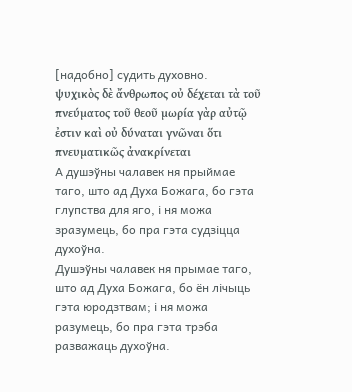[надобно] судить духовно.
ψυχικὸς δὲ ἄνθρωπος οὐ δέχεται τὰ τοῦ πνεύματος τοῦ θεοῦ μωρία γὰρ αὐτῷ ἐστιν καὶ οὐ δύναται γνῶναι ὅτι πνευματικῶς ἀνακρίνεται
А душэўны чалавек ня прыймае таго, што ад Духа Божага, бо гэта глупства для яго, і ня можа зразумець, бо пра гэта судзіцца духоўна.
Душэўны чалавек ня прымае таго, што ад Духа Божага, бо ён лічыць гэта юродзтвам; і ня можа разумець, бо пра гэта трэба разважаць духоўна.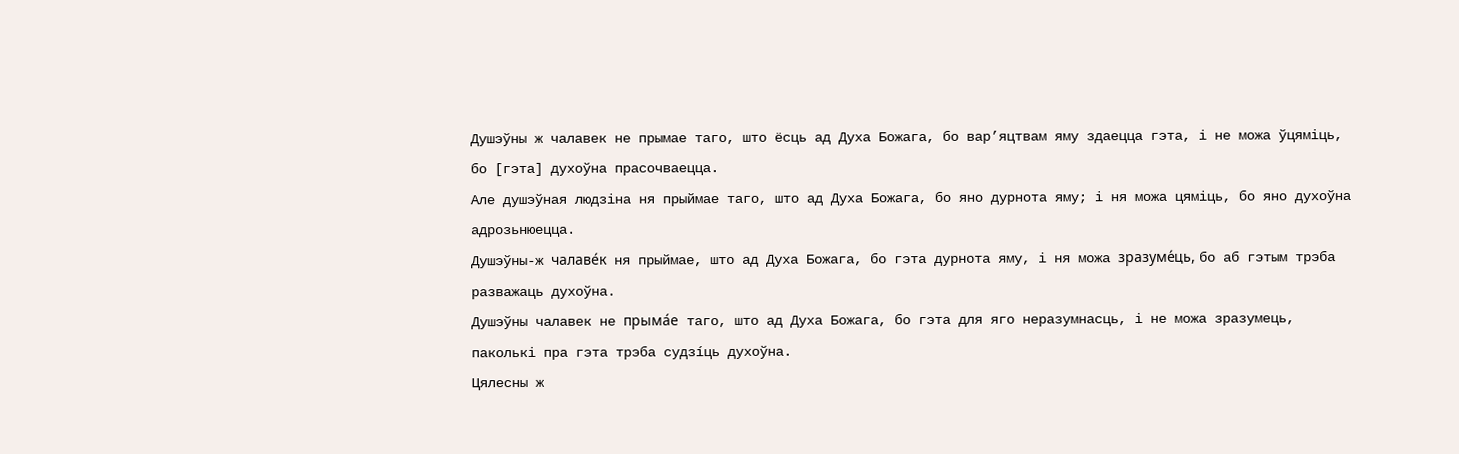Душэўны ж чалавек не прымае таго, што ёсць ад Духа Божага, бо вар’яцтвам яму здаецца гэта, і не можа ўцяміць, бо [гэта] духоўна прасочваецца.
Але душэўная людзіна ня прыймае таго, што ад Духа Божага, бо яно дурнота яму; і ня можа цяміць, бо яно духоўна адрозьнюецца.
Душэўны-ж чалаве́к ня прыймае, што ад Духа Божага, бо гэта дурнота яму, і ня можа зразуме́ць, бо аб гэтым трэба разважаць духоўна.
Душэўны чалавек не прыма́е таго, што ад Духа Божага, бо гэта для яго неразумнасць, і не можа зразумець, паколькі пра гэта трэба судзíць духоўна.
Цялесны ж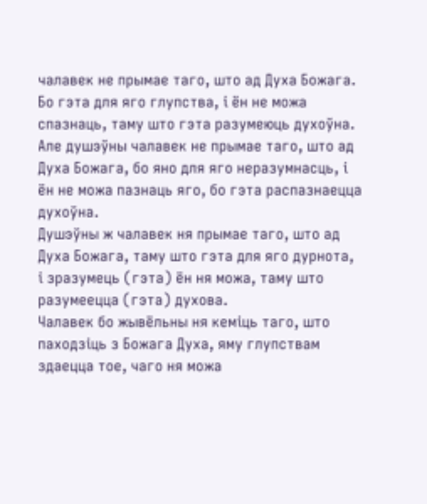чалавек не прымае таго, што ад Духа Божага. Бо гэта для яго глупства, і ён не можа спазнаць, таму што гэта разумеюць духоўна.
Але душэўны чалавек не прымае таго, што ад Духа Божага, бо яно для яго неразумнасць, і ён не можа пазнаць яго, бо гэта распазнаецца духоўна.
Душэўны ж чалавек ня прымае таго, што ад Духа Божага, таму што гэта для яго дурнота, і зразумець (гэта) ён ня можа, таму што разумеецца (гэта) духова.
Чалавек бо жывёльны ня кеміць таго, што паходзіць з Божага Духа, яму глупствам здаецца тое, чаго ня можа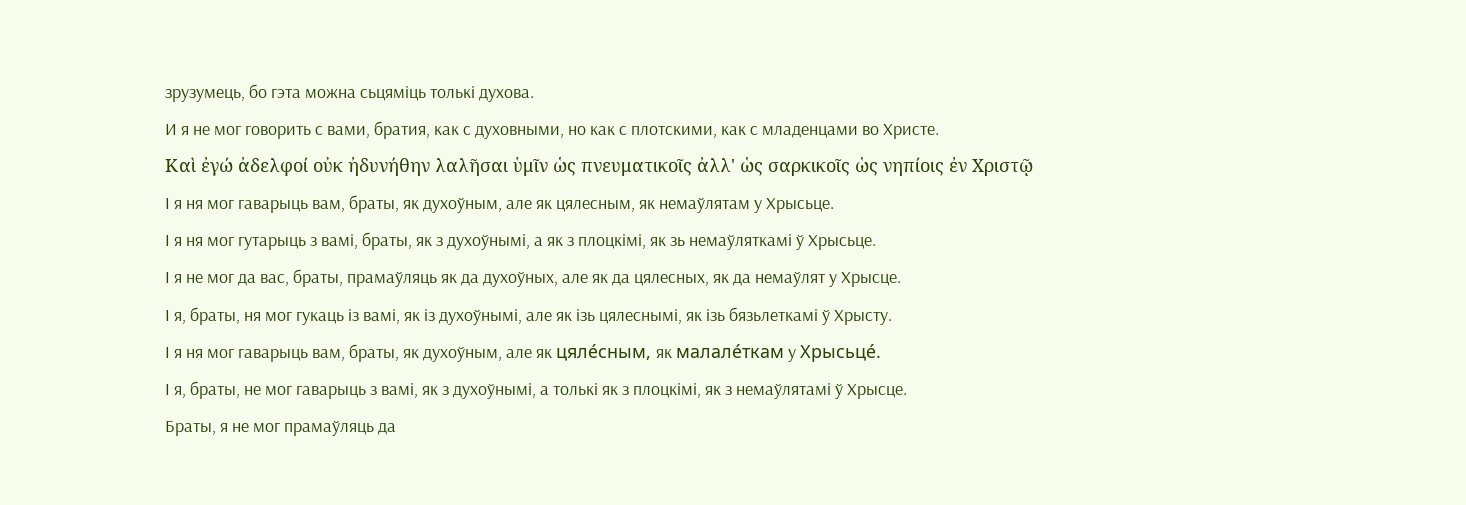зрузумець, бо гэта можна сьцяміць толькі духова.
И я не мог говорить с вами, братия, как с духовными, но как с плотскими, как с младенцами во Христе.
Καὶ ἐγώ ἀδελφοί οὐκ ἠδυνήθην λαλῆσαι ὑμῖν ὡς πνευματικοῖς ἀλλ' ὡς σαρκικοῖς ὡς νηπίοις ἐν Χριστῷ
І я ня мог гаварыць вам, браты, як духоўным, але як цялесным, як немаўлятам у Хрысьце.
І я ня мог гутарыць з вамі, браты, як з духоўнымі, а як з плоцкімі, як зь немаўляткамі ў Хрысьце.
І я не мог да вас, браты, прамаўляць як да духоўных, але як да цялесных, як да немаўлят у Хрысце.
І я, браты, ня мог гукаць із вамі, як із духоўнымі, але як ізь цялеснымі, як ізь бязьлеткамі ў Хрысту.
І я ня мог гаварыць вам, браты, як духоўным, але як цяле́сным, як малале́ткам у Хрысьце́.
І я, браты, не мог гаварыць з вамі, як з духоўнымі, а толькі як з плоцкімі, як з немаўлятамі ў Хрысце.
Браты, я не мог прамаўляць да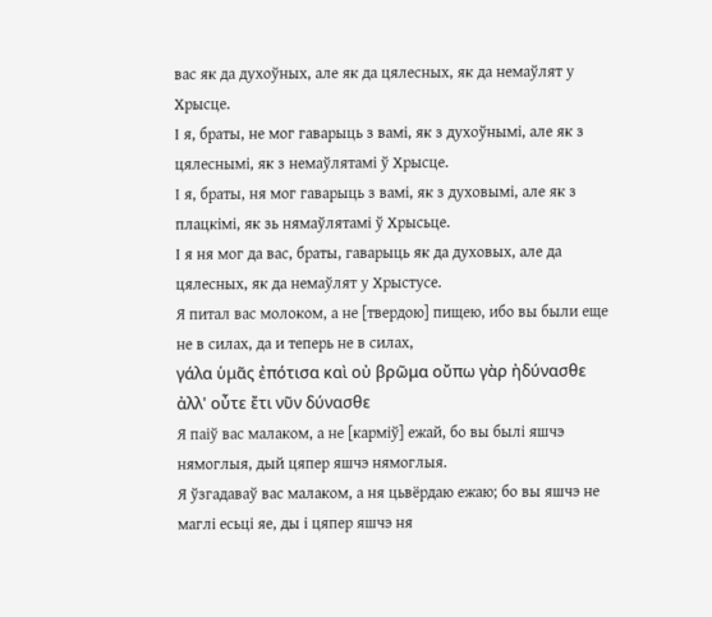вас як да духоўных, але як да цялесных, як да немаўлят у Хрысце.
І я, браты, не мог гаварыць з вамі, як з духоўнымі, але як з цялеснымі, як з немаўлятамі ў Хрысце.
І я, браты, ня мог гаварыць з вамі, як з духовымі, але як з плацкімі, як зь нямаўлятамі ў Хрысьце.
І я ня мог да вас, браты, гаварыць як да духовых, але да цялесных, як да немаўлят у Хрыстусе.
Я питал вас молоком, а не [твердою] пищею, ибо вы были еще не в силах, да и теперь не в силах,
γάλα ὑμᾶς ἐπότισα καὶ οὐ βρῶμα οὔπω γὰρ ἠδύνασθε ἀλλ' οὖτε ἔτι νῦν δύνασθε
Я паіў вас малаком, а не [карміў] ежай, бо вы былі яшчэ нямоглыя, дый цяпер яшчэ нямоглыя.
Я ўзгадаваў вас малаком, а ня цьвёрдаю ежаю; бо вы яшчэ не маглі есьці яе, ды і цяпер яшчэ ня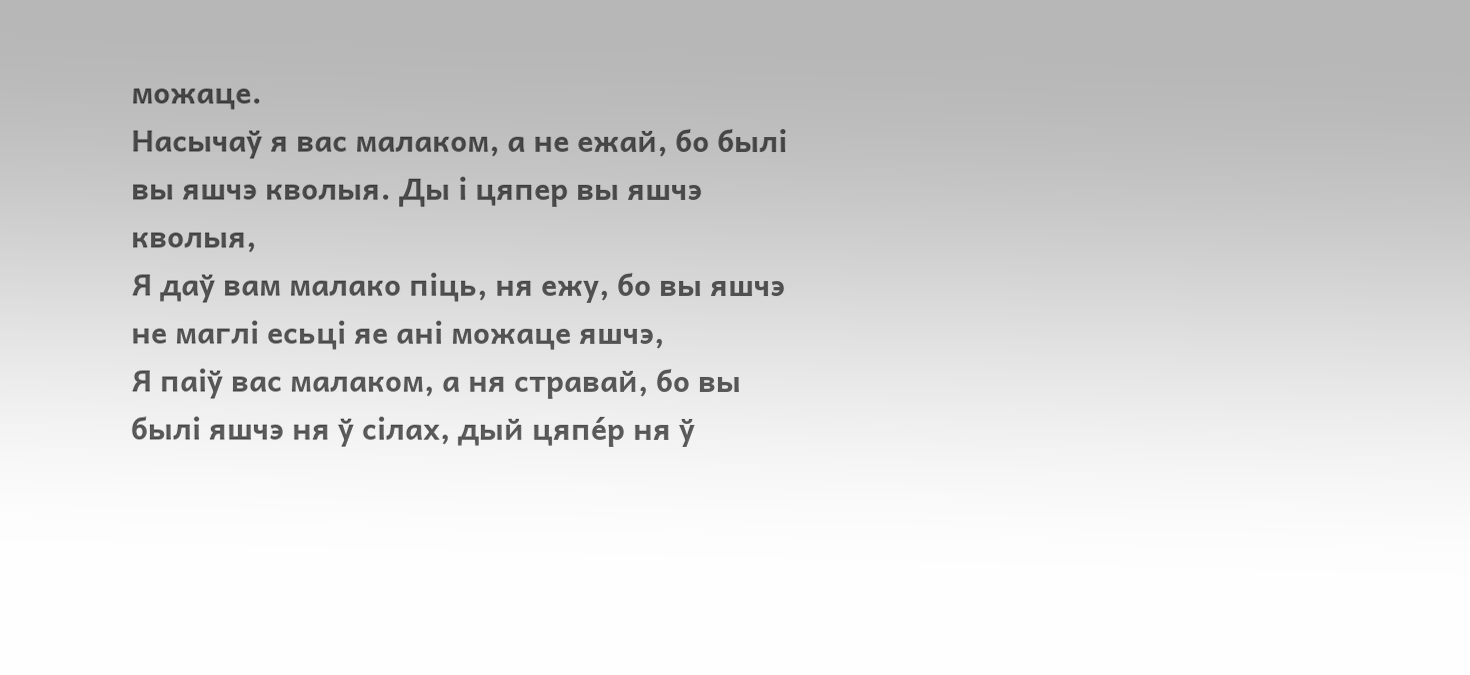можаце.
Насычаў я вас малаком, а не ежай, бо былі вы яшчэ кволыя. Ды і цяпер вы яшчэ кволыя,
Я даў вам малако піць, ня ежу, бо вы яшчэ не маглі есьці яе ані можаце яшчэ,
Я паіў вас малаком, а ня стравай, бо вы былі яшчэ ня ў сілах, дый цяпе́р ня ў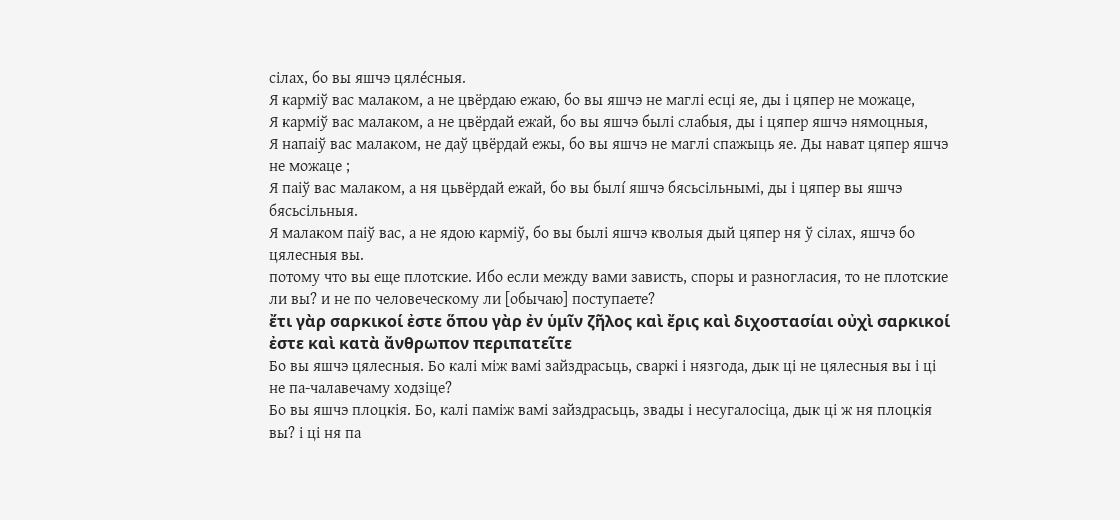сілах, бо вы яшчэ цяле́сныя.
Я карміў вас малаком, а не цвёрдаю ежаю, бо вы яшчэ не маглі есці яе, ды і цяпер не можаце,
Я карміў вас малаком, а не цвёрдай ежай, бо вы яшчэ былі слабыя, ды і цяпер яшчэ нямоцныя,
Я напаіў вас малаком, не даў цвёрдай ежы, бо вы яшчэ не маглі спажыць яе. Ды нават цяпер яшчэ не можаце ;
Я паіў вас малаком, а ня цьвёрдай ежай, бо вы былí яшчэ бясьсільнымі, ды і цяпер вы яшчэ бясьсільныя.
Я малаком паіў вас, а не ядою карміў, бо вы былі яшчэ кволыя дый цяпер ня ў сілах, яшчэ бо цялесныя вы.
потому что вы еще плотские. Ибо если между вами зависть, споры и разногласия, то не плотские ли вы? и не по человеческому ли [обычаю] поступаете?
ἔτι γὰρ σαρκικοί ἐστε ὅπου γὰρ ἐν ὑμῖν ζῆλος καὶ ἔρις καὶ διχοστασίαι οὐχὶ σαρκικοί ἐστε καὶ κατὰ ἄνθρωπον περιπατεῖτε
Бо вы яшчэ цялесныя. Бо калі між вамі зайздрасьць, сваркі і нязгода, дык ці не цялесныя вы і ці не па-чалавечаму ходзіце?
Бо вы яшчэ плоцкія. Бо, калі паміж вамі зайздрасьць, звады і несугалосіца, дык ці ж ня плоцкія вы? і ці ня па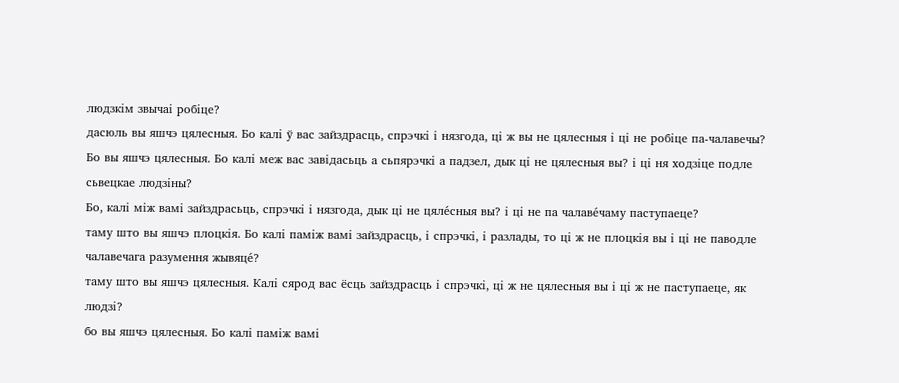людзкім звычаі робіце?
дасюль вы яшчэ цялесныя. Бо калі ў вас зайздрасць, спрэчкі і нязгода, ці ж вы не цялесныя і ці не робіце па-чалавечы?
Бо вы яшчэ цялесныя. Бо калі меж вас завідасьць а сьпярэчкі а падзел, дык ці не цялесныя вы? і ці ня ходзіце подле сьвецкае людзіны?
Бо, калі між вамі зайздрасьць, спрэчкі і нязгода, дык ці не цяле́сныя вы? і ці не па чалаве́чаму паступаеце?
таму што вы яшчэ плоцкія. Бо калі паміж вамі зайздрасць, і спрэчкі, і разлады, то ці ж не плоцкія вы і ці не паводле чалавечага разумення жывяце́?
таму што вы яшчэ цялесныя. Калі сярод вас ёсць зайздрасць і спрэчкі, ці ж не цялесныя вы і ці ж не паступаеце, як людзі?
бо вы яшчэ цялесныя. Бо калі паміж вамі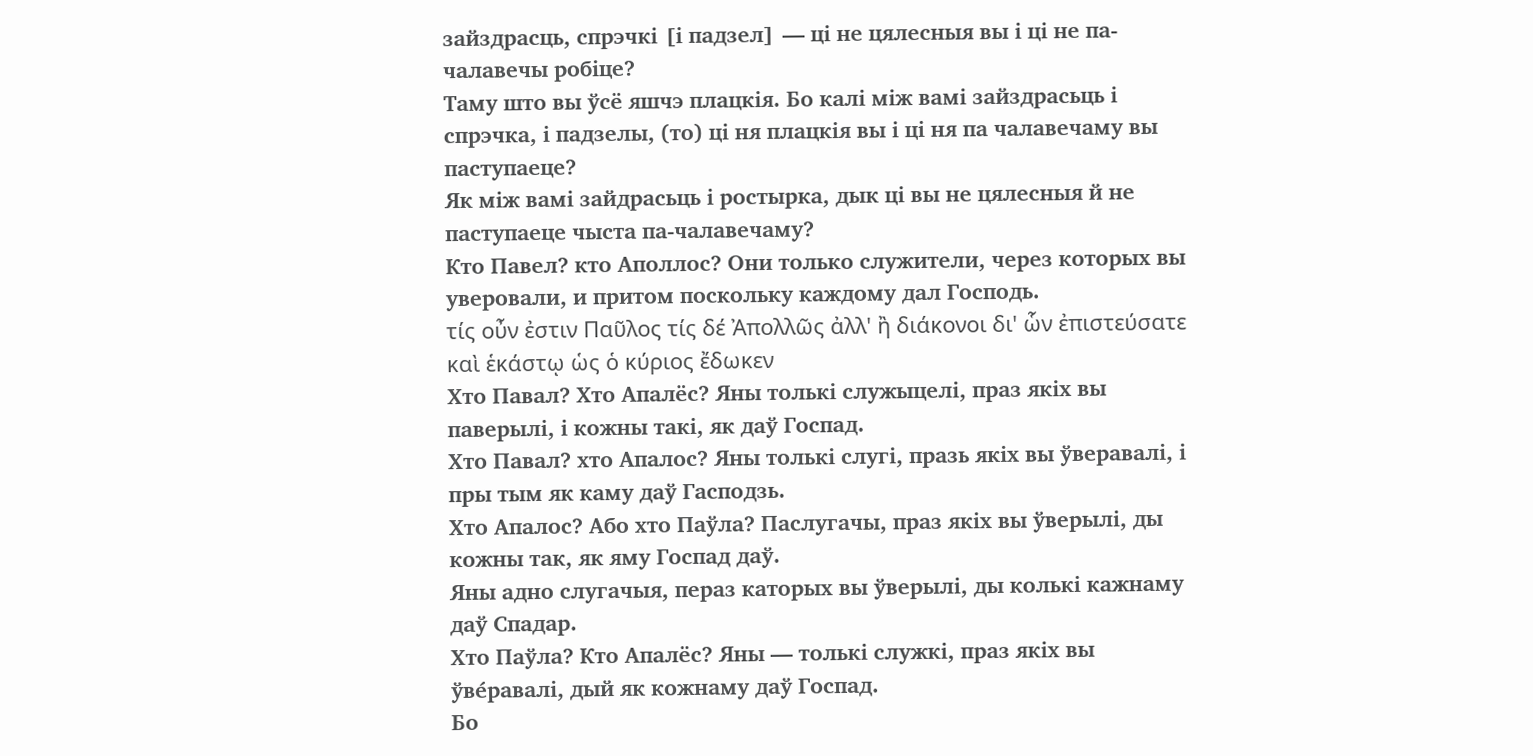зайздрасць, спрэчкі [і падзел] — ці не цялесныя вы і ці не па-чалавечы робіце?
Таму што вы ўсё яшчэ плацкія. Бо калі між вамі зайздрасьць і спрэчка, і падзелы, (то) ці ня плацкія вы і ці ня па чалавечаму вы паступаеце?
Як між вамі зайдрасьць і ростырка, дык ці вы не цялесныя й не паступаеце чыста па-чалавечаму?
Кто Павел? кто Аполлос? Они только служители, через которых вы уверовали, и притом поскольку каждому дал Господь.
τίς οὖν ἐστιν Παῦλος τίς δέ Ἀπολλῶς ἀλλ' ἢ διάκονοι δι' ὧν ἐπιστεύσατε καὶ ἑκάστῳ ὡς ὁ κύριος ἔδωκεν
Хто Павал? Хто Апалёс? Яны толькі служыцелі, праз якіх вы паверылі, і кожны такі, як даў Госпад.
Хто Павал? хто Апалос? Яны толькі слугі, празь якіх вы ўверавалі, і пры тым як каму даў Гасподзь.
Хто Апалос? Або хто Паўла? Паслугачы, праз якіх вы ўверылі, ды кожны так, як яму Госпад даў.
Яны адно слугачыя, пераз каторых вы ўверылі, ды колькі кажнаму даў Спадар.
Хто Паўла? Кто Апалёс? Яны — толькі служкі, праз якіх вы ўве́равалі, дый як кожнаму даў Госпад.
Бо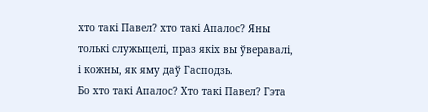хто такі Павел? хто такі Апалос? Яны толькі служыцелі, праз якіх вы ўверавалі, і кожны, як яму даў Гасподзь.
Бо хто такі Апалос? Хто такі Павел? Гэта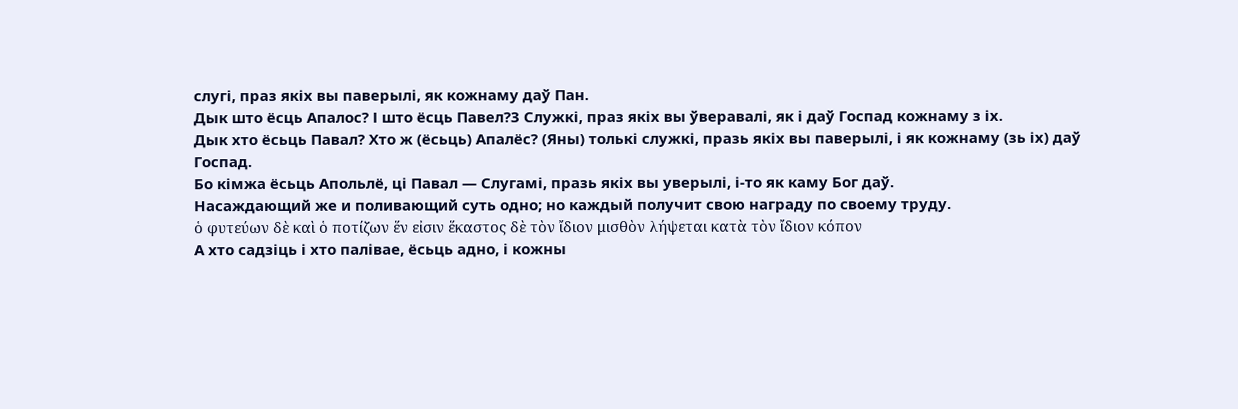слугі, праз якіх вы паверылі, як кожнаму даў Пан.
Дык што ёсць Апалос? І што ёсць Павел?3 Служкі, праз якіх вы ўверавалі, як і даў Госпад кожнаму з іх.
Дык хто ёсьць Павал? Хто ж (ёсьць) Апалёс? (Яны) толькі служкі, празь якіх вы паверылі, і як кожнаму (зь іх) даў Госпад.
Бо кімжа ёсьць Апольлё, ці Павал — Слугамі, празь якіх вы уверылі, і-то як каму Бог даў.
Насаждающий же и поливающий суть одно; но каждый получит свою награду по своему труду.
ὁ φυτεύων δὲ καὶ ὁ ποτίζων ἕν εἰσιν ἕκαστος δὲ τὸν ἴδιον μισθὸν λήψεται κατὰ τὸν ἴδιον κόπον
А хто садзіць і хто палівае, ёсьць адно, і кожны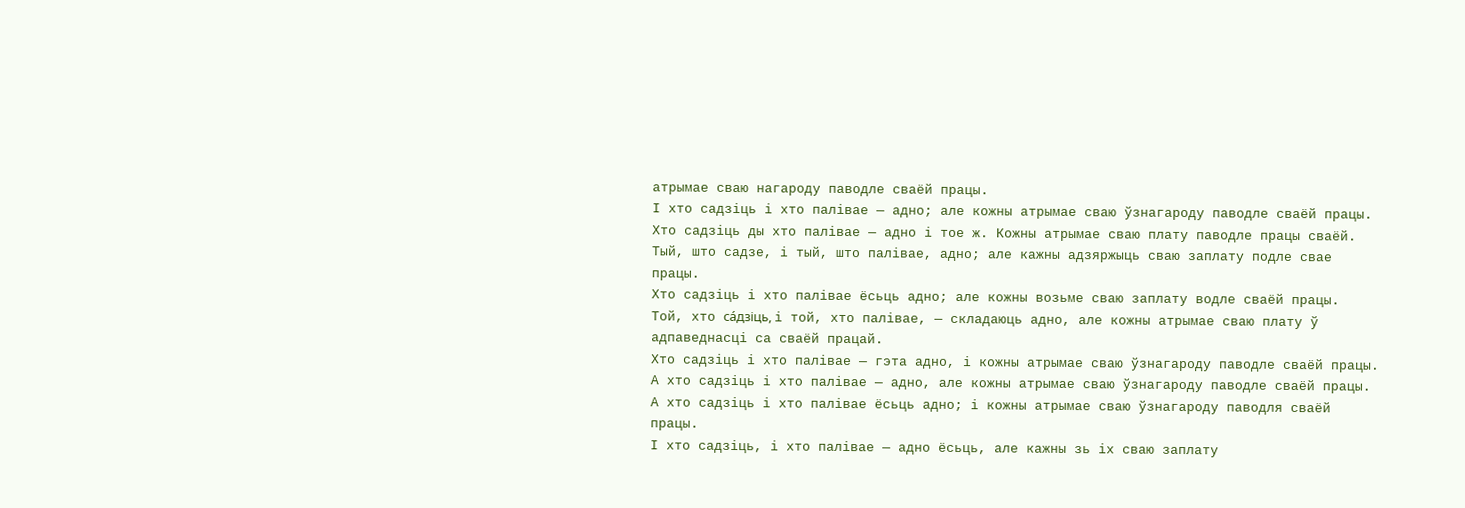атрымае сваю нагароду паводле сваёй працы.
І хто садзіць і хто палівае — адно; але кожны атрымае сваю ўзнагароду паводле сваёй працы.
Хто садзіць ды хто палівае — адно і тое ж. Кожны атрымае сваю плату паводле працы сваёй.
Тый, што садзе, і тый, што палівае, адно; але кажны адзяржыць сваю заплату подле свае працы.
Хто садзіць і хто палівае ёсьць адно; але кожны возьме сваю заплату водле сваёй працы.
Той, хто са́дзіць, і той, хто палівае, — складаюць адно, але кожны атрымае сваю плату ў адпаведнасці са сваёй працай.
Хто садзіць і хто палівае — гэта адно, і кожны атрымае сваю ўзнагароду паводле сваёй працы.
А хто садзіць і хто палівае — адно, але кожны атрымае сваю ўзнагароду паводле сваёй працы.
А хто садзіць і хто палівае ёсьць адно; і кожны атрымае сваю ўзнагароду паводля сваёй працы.
І хто садзіць, і хто палівае — адно ёсьць, але кажны зь іх сваю заплату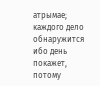атрымае;
каждого дело обнаружится ибо день покажет, потому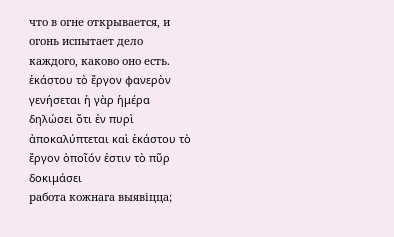что в огне открывается, и огонь испытает дело каждого, каково оно есть.
ἑκάστου τὸ ἔργον φανερὸν γενήσεται ἡ γὰρ ἡμέρα δηλώσει ὅτι ἐν πυρὶ ἀποκαλύπτεται καὶ ἑκάστου τὸ ἔργον ὁποῖόν ἐστιν τὸ πῦρ δοκιμάσει
работа кожнага выявіцца;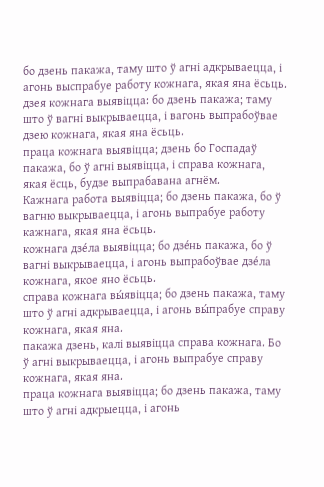бо дзень пакажа, таму што ў агні адкрываецца, і агонь выспрабуе работу кожнага, якая яна ёсьць.
дзея кожнага выявіцца: бо дзень пакажа; таму што ў вагні выкрываецца, і вагонь выпрабоўвае дзею кожнага, якая яна ёсьць.
праца кожнага выявіцца; дзень бо Госпадаў пакажа, бо ў агні выявіцца, і справа кожнага, якая ёсць, будзе выпрабавана агнём.
Кажнага работа выявіцца; бо дзень пакажа, бо ў вагню выкрываецца, і агонь выпрабуе работу кажнага, якая яна ёсьць.
кожнага дзе́ла выявіцца; бо дзе́нь пакажа, бо ў вагні выкрываецца, і агонь выпрабоўвае дзе́ла кожнага, якое яно ёсьць.
справа кожнага вы́явіцца; бо дзень пакажа, таму што ў агні адкрываецца, і агонь вы́прабуе справу кожнага, якая яна.
пакажа дзень, калі выявіцца справа кожнага. Бо ў агні выкрываецца, і агонь выпрабуе справу кожнага, якая яна.
праца кожнага выявіцца; бо дзень пакажа, таму што ў агні адкрыецца, і агонь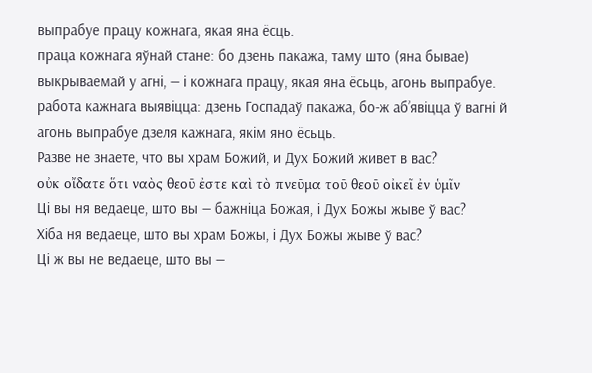выпрабуе працу кожнага, якая яна ёсць.
праца кожнага яўнай стане: бо дзень пакажа, таму што (яна бывае) выкрываемай у агні, — і кожнага працу, якая яна ёсьць, агонь выпрабуе.
работа кажнага выявіцца: дзень Госпадаў пакажа, бо-ж аб’явіцца ў вагні й агонь выпрабуе дзеля кажнага, якім яно ёсьць.
Разве не знаете, что вы храм Божий, и Дух Божий живет в вас?
οὐκ οἴδατε ὅτι ναὸς θεοῦ ἐστε καὶ τὸ πνεῦμα τοῦ θεοῦ οἰκεῖ ἐν ὑμῖν
Ці вы ня ведаеце, што вы — бажніца Божая, і Дух Божы жыве ў вас?
Хіба ня ведаеце, што вы храм Божы, і Дух Божы жыве ў вас?
Ці ж вы не ведаеце, што вы —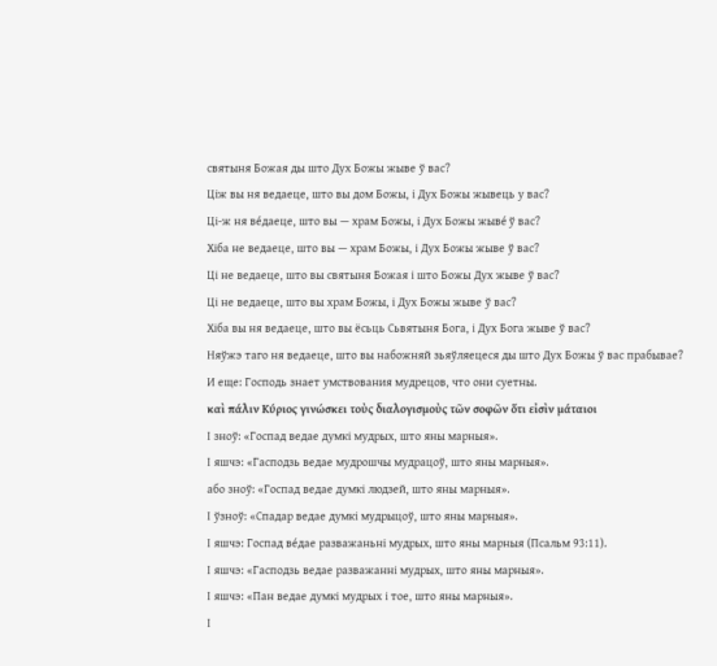святыня Божая ды што Дух Божы жыве ў вас?
Ціж вы ня ведаеце, што вы дом Божы, і Дух Божы жывець у вас?
Ці-ж ня ве́даеце, што вы — храм Божы, і Дух Божы жыве́ ў вас?
Хіба не ведаеце, што вы — храм Божы, і Дух Божы жыве ў вас?
Ці не ведаеце, што вы святыня Божая і што Божы Дух жыве ў вас?
Ці не ведаеце, што вы храм Божы, і Дух Божы жыве ў вас?
Хіба вы ня ведаеце, што вы ёсьць Сьвятыня Бога, і Дух Бога жыве ў вас?
Няўжэ таго ня ведаеце, што вы набожняй зьяўляецеся ды што Дух Божы ў вас прабывае?
И еще: Господь знает умствования мудрецов, что они суетны.
καὶ πάλιν Κύριος γινώσκει τοὺς διαλογισμοὺς τῶν σοφῶν ὅτι εἰσὶν μάταιοι
І зноў: «Госпад ведае думкі мудрых, што яны марныя».
І яшчэ: «Гасподзь ведае мудрошчы мудрацоў, што яны марныя».
або зноў: «Госпад ведае думкі людзей, што яны марныя».
І ўзноў: «Спадар ведае думкі мудрыцоў, што яны марныя».
І яшчэ: Госпад ве́дае разважаньні мудрых, што яны марныя (Псальм 93:11).
І яшчэ: «Гасподзь ведае разважанні мудрых, што яны марныя».
І яшчэ: «Пан ведае думкі мудрых і тое, што яны марныя».
І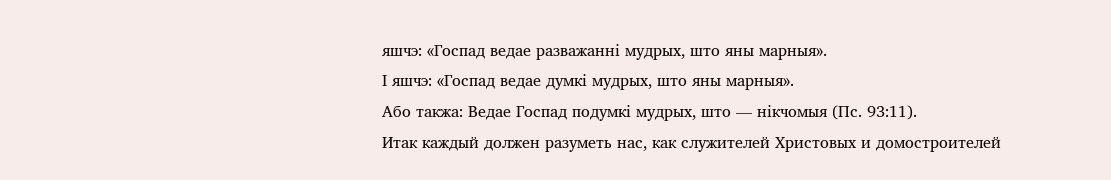яшчэ: «Госпад ведае разважанні мудрых, што яны марныя».
І яшчэ: «Госпад ведае думкі мудрых, што яны марныя».
Або такжа: Ведае Госпад подумкі мудрых, што — нікчомыя (Пс. 93:11).
Итак каждый должен разуметь нас, как служителей Христовых и домостроителей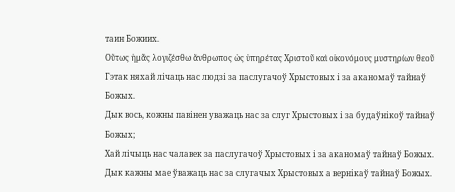таин Божиих.
Οὕτως ἡμᾶς λογιζέσθω ἄνθρωπος ὡς ὑπηρέτας Χριστοῦ καὶ οἰκονόμους μυστηρίων θεοῦ
Гэтак няхай лічаць нас людзі за паслугачоў Хрыстовых і за аканомаў тайнаў Божых.
Дык вось, кожны павінен уважаць нас за слуг Хрыстовых і за будаўнікоў тайнаў Божых;
Хай лічыць нас чалавек за паслугачоў Хрыстовых і за аканомаў тайнаў Божых.
Дык кажны мае ўважаць нас за слугачых Хрыстовых а вернікаў тайнаў Божых.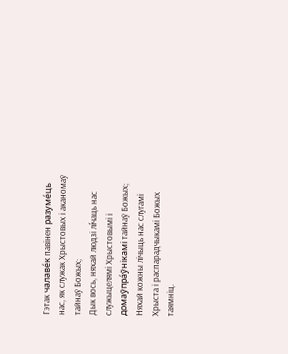Гэтак чалаве́к павінен разуме́ць нас, як служак Хрыстовых і аканомаў тайнаў Божых;
Дык вось, няхай людзі лíчаць нас служыцелямі Хрыстовымі і домаўпра́ўнікамі тайнаў Божых;
Няхай кожны лічыць нас слугамі Хрыста і распарадчыкамі Божых таямніц.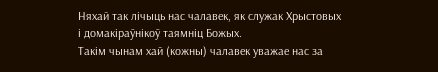Няхай так лічыць нас чалавек, як служак Хрыстовых і домакіраўнікоў таямніц Божых.
Такім чынам хай (кожны) чалавек уважае нас за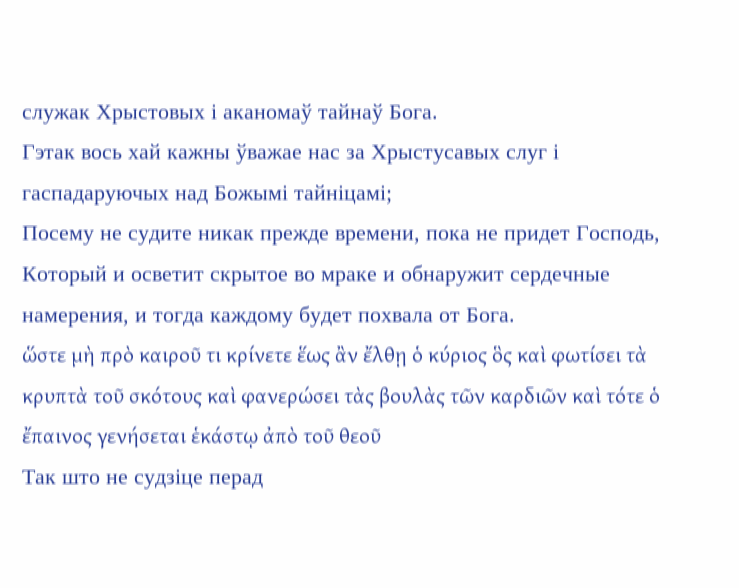служак Хрыстовых і аканомаў тайнаў Бога.
Гэтак вось хай кажны ўважае нас за Хрыстусавых слуг і гаспадаруючых над Божымі тайніцамі;
Посему не судите никак прежде времени, пока не придет Господь, Который и осветит скрытое во мраке и обнаружит сердечные намерения, и тогда каждому будет похвала от Бога.
ὥστε μὴ πρὸ καιροῦ τι κρίνετε ἕως ἂν ἔλθῃ ὁ κύριος ὃς καὶ φωτίσει τὰ κρυπτὰ τοῦ σκότους καὶ φανερώσει τὰς βουλὰς τῶν καρδιῶν καὶ τότε ὁ ἔπαινος γενήσεται ἑκάστῳ ἀπὸ τοῦ θεοῦ
Так што не судзіце перад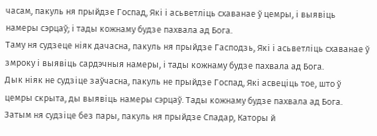часам, пакуль ня прыйдзе Госпад, Які і асьветліць схаванае ў цемры, і выявіць намеры сэрцаў; і тады кожнаму будзе пахвала ад Бога.
Таму ня судзеце ніяк дачасна, пакуль ня прыйдзе Гасподзь, Які і асьветліць схаванае ў змроку і выявіць сардэчныя намеры, і тады кожнаму будзе пахвала ад Бога.
Дык ніяк не судзіце заўчасна, пакуль не прыйдзе Госпад, Які асвеціць тое, што ў цемры скрыта, ды выявіць намеры сэрцаў. Тады кожнаму будзе пахвала ад Бога.
Затым ня судзіце без пары, пакуль ня прыйдзе Спадар, Каторы й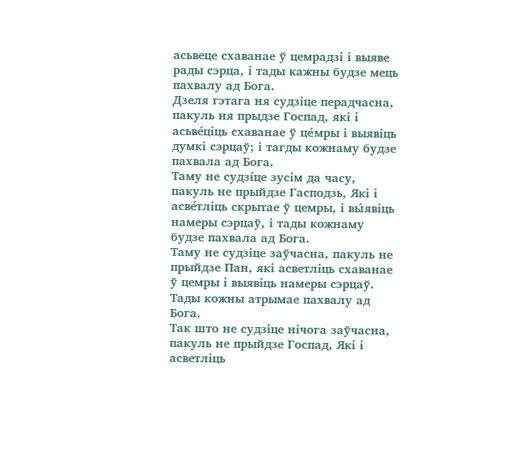асьвеце схаванае ў цемрадзі і выяве рады сэрца, і тады кажны будзе мець пахвалу ад Бога.
Дзеля гэтага ня судзіце перадчасна, пакуль ня прыдзе Госпад, які і асьве́ціць схаванае ў це́мры і выявіць думкі сэрцаў; і тагды кожнаму будзе пахвала ад Бога.
Таму не судзíце зусім да часу, пакуль не прыйдзе Гасподзь, Які і асве́тліць скрытае ў цемры, і вы́явіць намеры сэрцаў, і тады кожнаму будзе пахвала ад Бога.
Таму не судзіце заўчасна, пакуль не прыйдзе Пан, які асветліць схаванае ў цемры і выявіць намеры сэрцаў. Тады кожны атрымае пахвалу ад Бога.
Так што не судзіце нічога заўчасна, пакуль не прыйдзе Госпад, Які і асветліць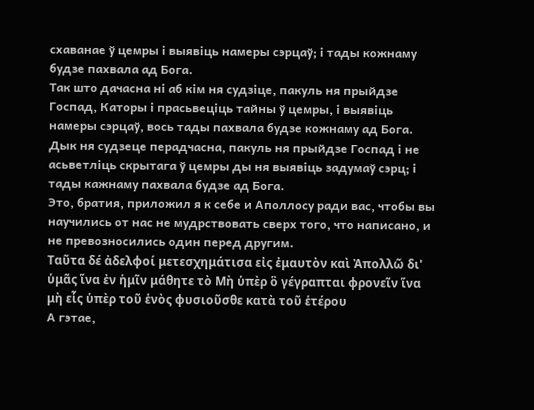схаванае ў цемры і выявіць намеры сэрцаў; і тады кожнаму будзе пахвала ад Бога.
Так што дачасна ні аб кім ня судзіце, пакуль ня прыйдзе Госпад, Каторы і прасьвеціць тайны ў цемры, і выявіць намеры сэрцаў, вось тады пахвала будзе кожнаму ад Бога.
Дык ня судзеце перадчасна, пакуль ня прыйдзе Госпад і не асьветліць скрытага ў цемры ды ня выявіць задумаў сэрц; і тады кажнаму пахвала будзе ад Бога.
Это, братия, приложил я к себе и Аполлосу ради вас, чтобы вы научились от нас не мудрствовать сверх того, что написано, и не превозносились один перед другим.
Ταῦτα δέ ἀδελφοί μετεσχημάτισα εἰς ἐμαυτὸν καὶ Ἀπολλῶ δι' ὑμᾶς ἵνα ἐν ἡμῖν μάθητε τὸ Μὴ ὑπὲρ ὃ γέγραπται φρονεῖν ἵνα μὴ εἷς ὑπὲρ τοῦ ἑνὸς φυσιοῦσθε κατὰ τοῦ ἑτέρου
А гэтае,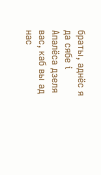браты, аднёс я да сябе і Апалёса дзеля вас, каб вы ад нас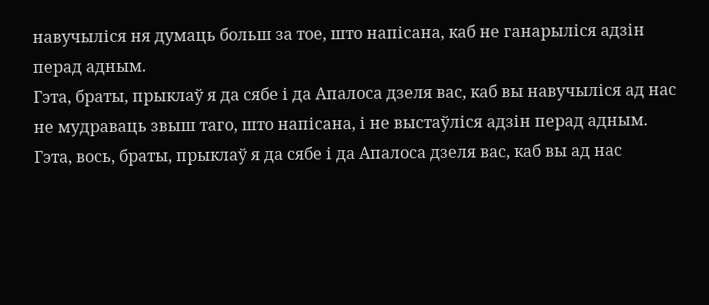навучыліся ня думаць больш за тое, што напісана, каб не ганарыліся адзін перад адным.
Гэта, браты, прыклаў я да сябе і да Апалоса дзеля вас, каб вы навучыліся ад нас не мудраваць звыш таго, што напісана, і не выстаўліся адзін перад адным.
Гэта, вось, браты, прыклаў я да сябе і да Апалоса дзеля вас, каб вы ад нас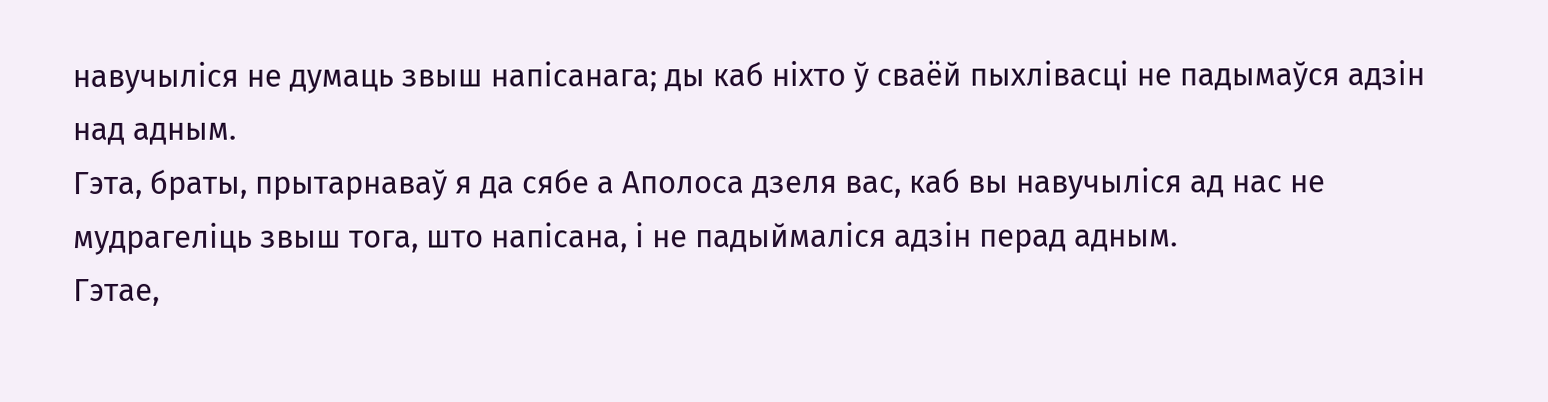навучыліся не думаць звыш напісанага; ды каб ніхто ў сваёй пыхлівасці не падымаўся адзін над адным.
Гэта, браты, прытарнаваў я да сябе а Аполоса дзеля вас, каб вы навучыліся ад нас не мудрагеліць звыш тога, што напісана, і не падыймаліся адзін перад адным.
Гэтае,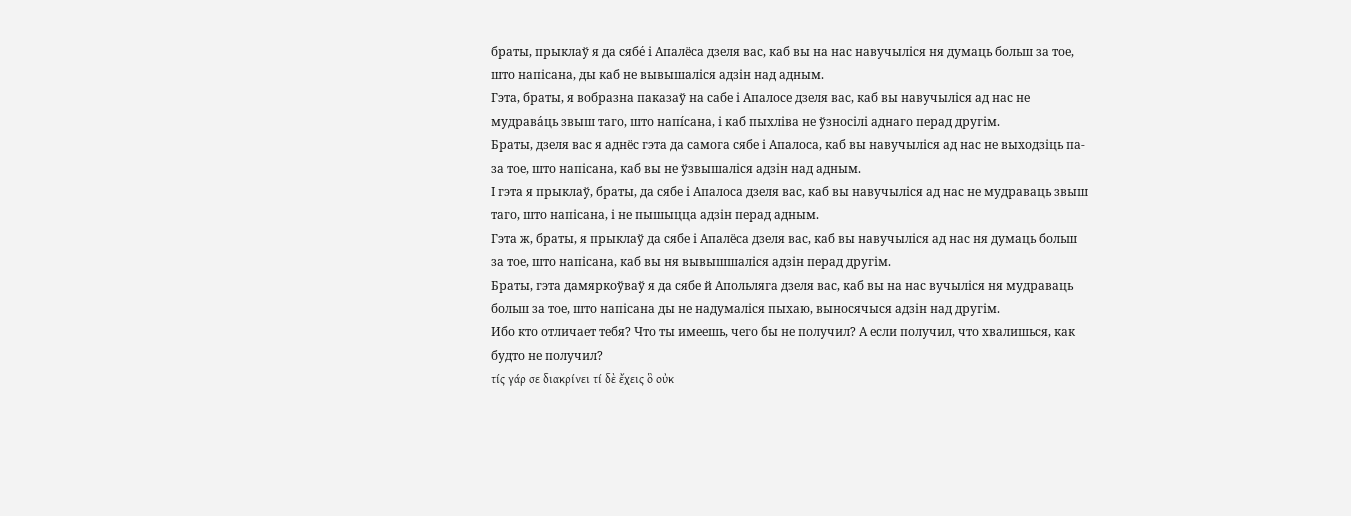браты, прыклаў я да сябе́ і Апалёса дзеля вас, каб вы на нас навучыліся ня думаць больш за тое, што напісана, ды каб не вывышаліся адзін над адным.
Гэта, браты, я вобразна паказаў на сабе і Апалосе дзеля вас, каб вы навучыліся ад нас не мудрава́ць звыш таго, што напíсана, і каб пыхліва не ўзносілі аднаго перад другім.
Браты, дзеля вас я аднёс гэта да самога сябе і Апалоса, каб вы навучыліся ад нас не выходзіць па-за тое, што напісана, каб вы не ўзвышаліся адзін над адным.
І гэта я прыклаў, браты, да сябе і Апалоса дзеля вас, каб вы навучыліся ад нас не мудраваць звыш таго, што напісана, і не пышыцца адзін перад адным.
Гэта ж, браты, я прыклаў да сябе і Апалёса дзеля вас, каб вы навучыліся ад нас ня думаць больш за тое, што напісана, каб вы ня вывышшаліся адзін перад другім.
Браты, гэта дамяркоўваў я да сябе й Апольляга дзеля вас, каб вы на нас вучыліся ня мудраваць больш за тое, што напісана ды не надумаліся пыхаю, выносячыся адзін над другім.
Ибо кто отличает тебя? Что ты имеешь, чего бы не получил? А если получил, что хвалишься, как будто не получил?
τίς γάρ σε διακρίνει τί δὲ ἔχεις ὃ οὐκ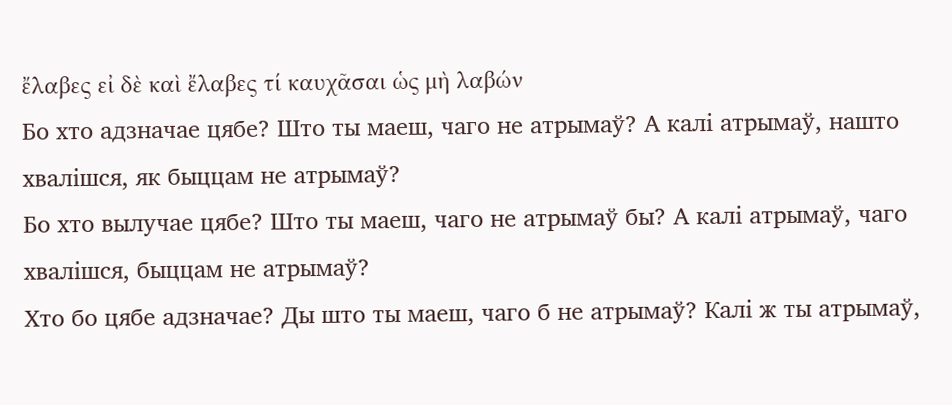ἔλαβες εἰ δὲ καὶ ἔλαβες τί καυχᾶσαι ὡς μὴ λαβών
Бо хто адзначае цябе? Што ты маеш, чаго не атрымаў? А калі атрымаў, нашто хвалішся, як быццам не атрымаў?
Бо хто вылучае цябе? Што ты маеш, чаго не атрымаў бы? А калі атрымаў, чаго хвалішся, быццам не атрымаў?
Хто бо цябе адзначае? Ды што ты маеш, чаго б не атрымаў? Калі ж ты атрымаў,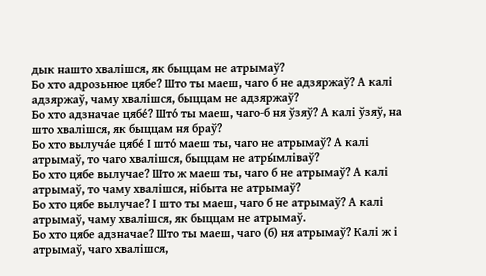дык нашто хвалішся, як быццам не атрымаў?
Бо хто адрозьнюе цябе? Што ты маеш, чаго б не адзяржаў? А калі адзяржаў, чаму хвалішся, быццам не адзяржаў?
Бо хто адзначае цябе́? Што́ ты маеш, чаго-б ня ўзяў? А калі ўзяў, на што хвалішся, як быццам ня браў?
Бо хто вылуча́е цябе́ І што́ маеш ты, чаго не атрымаў? А калі атрымаў, то чаго хвалішся, быццам не атры́мліваў?
Бо хто цябе вылучае? Што ж маеш ты, чаго б не атрымаў? А калі атрымаў, то чаму хвалішся, нібыта не атрымаў?
Бо хто цябе вылучае? І што ты маеш, чаго б не атрымаў? А калі атрымаў, чаму хвалішся, як быццам не атрымаў.
Бо хто цябе адзначае? Што ты маеш, чаго (б) ня атрымаў? Калі ж і атрымаў, чаго хвалішся,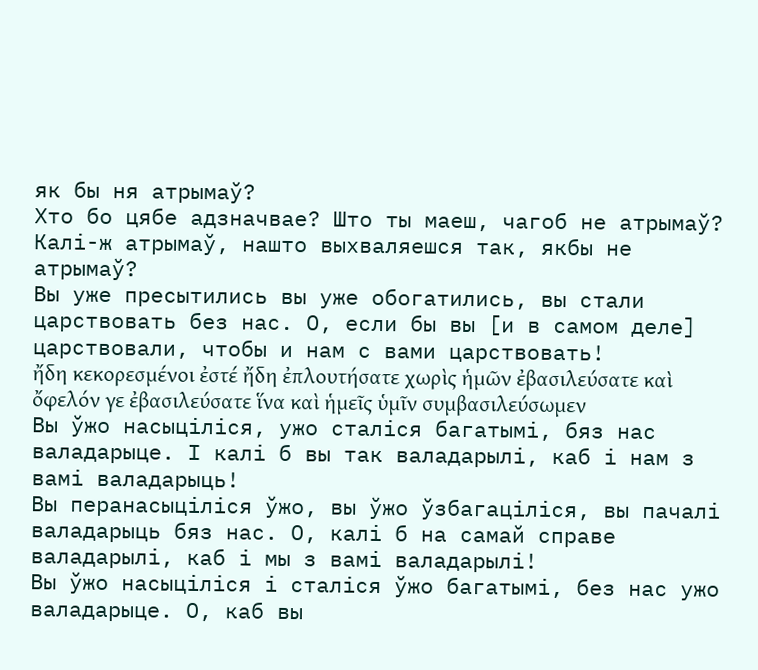як бы ня атрымаў?
Хто бо цябе адзначвае? Што ты маеш, чагоб не атрымаў? Калі-ж атрымаў, нашто выхваляешся так, якбы не атрымаў?
Вы уже пресытились вы уже обогатились, вы стали царствовать без нас. О, если бы вы [и в самом деле] царствовали, чтобы и нам с вами царствовать!
ἤδη κεκορεσμένοι ἐστέ ἤδη ἐπλουτήσατε χωρὶς ἡμῶν ἐβασιλεύσατε καὶ ὄφελόν γε ἐβασιλεύσατε ἵνα καὶ ἡμεῖς ὑμῖν συμβασιλεύσωμεν
Вы ўжо насыціліся, ужо сталіся багатымі, бяз нас валадарыце. І калі б вы так валадарылі, каб і нам з вамі валадарыць!
Вы перанасыціліся ўжо, вы ўжо ўзбагаціліся, вы пачалі валадарыць бяз нас. О, калі б на самай справе валадарылі, каб і мы з вамі валадарылі!
Вы ўжо насыціліся і сталіся ўжо багатымі, без нас ужо валадарыце. О, каб вы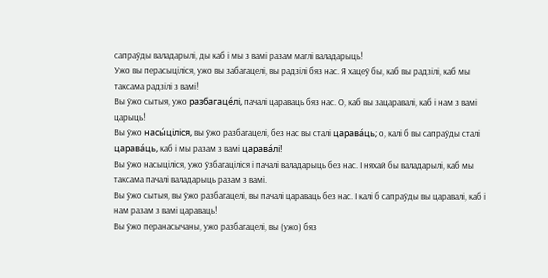сапраўды валадарылі, ды каб і мы з вамі разам маглі валадарыць!
Ужо вы перасыціліся, ужо вы забагацелі, вы радзілі бяз нас. Я хацеў бы, каб вы радзілі, каб мы таксама радзілі з вамі!
Вы ўжо сытыя, ужо разбагаце́лі, пачалі цараваць бяз нас. О, каб вы зацаравалі, каб і нам з вамі царыць!
Вы ўжо насы́ціліся, вы ўжо разбагацелі, без нас вы сталі царава́ць; о, калі б вы сапраўды сталі царава́ць, каб і мы разам з вамі царава́лі!
Вы ўжо насыціліся, ужо ўзбагаціліся і пачалі валадарыць без нас. І няхай бы валадарылі, каб мы таксама пачалі валадарыць разам з вамі.
Вы ўжо сытыя, вы ўжо разбагацелі, вы пачалі цараваць без нас. І калі б сапраўды вы царавалі, каб і нам разам з вамі цараваць!
Вы ўжо перанасычаны, ужо разбагацелі, вы (ужо) бяз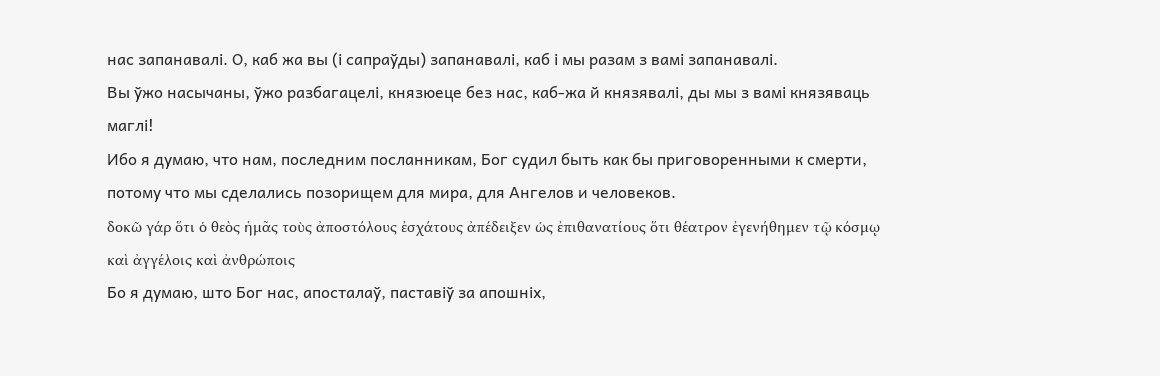нас запанавалі. О, каб жа вы (і сапраўды) запанавалі, каб і мы разам з вамі запанавалі.
Вы ўжо насычаны, ўжо разбагацелі, князюеце без нас, каб-жа й князявалі, ды мы з вамі князяваць маглі!
Ибо я думаю, что нам, последним посланникам, Бог судил быть как бы приговоренными к смерти, потому что мы сделались позорищем для мира, для Ангелов и человеков.
δοκῶ γάρ ὅτι ὁ θεὸς ἡμᾶς τοὺς ἀποστόλους ἐσχάτους ἀπέδειξεν ὡς ἐπιθανατίους ὅτι θέατρον ἐγενήθημεν τῷ κόσμῳ καὶ ἀγγέλοις καὶ ἀνθρώποις
Бо я думаю, што Бог нас, апосталаў, паставіў за апошніх,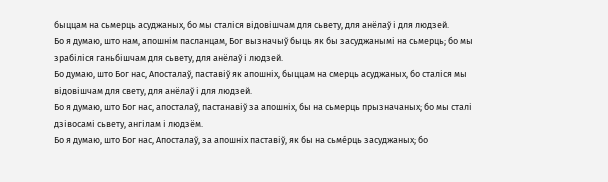быццам на сьмерць асуджаных, бо мы сталіся відовішчам для сьвету, для анёлаў і для людзей.
Бо я думаю, што нам, апошнім пасланцам, Бог вызначыў быць як бы засуджанымі на сьмерць; бо мы зрабіліся ганьбішчам для сьвету, для анёлаў і людзей.
Бо думаю, што Бог нас, Апосталаў, паставіў як апошніх, быццам на смерць асуджаных, бо сталіся мы відовішчам для свету, для анёлаў і для людзей.
Бо я думаю, што Бог нас, апосталаў, пастанавіў за апошніх, бы на сьмерць прызначаных; бо мы сталі дзівосамі сьвету, ангілам і людзём.
Бо я думаю, што Бог нас, Апосталаў, за апошніх паставіў, як бы на сьме́рць засуджаных; бо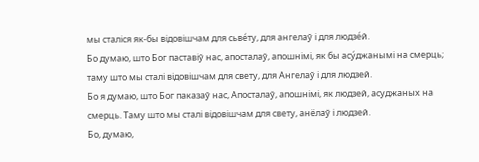мы сталіся як-бы відовішчам для сьве́ту, для ангелаў і для людзе́й.
Бо думаю, што Бог паставіў нас, апосталаў, апошнімі, як бы асу́джанымі на смерць; таму што мы сталі відовішчам для свету, для Ангелаў і для людзей.
Бо я думаю, што Бог паказаў нас, Апосталаў, апошнімі, як людзей, асуджаных на смерць. Таму што мы сталі відовішчам для свету, анёлаў і людзей.
Бо, думаю,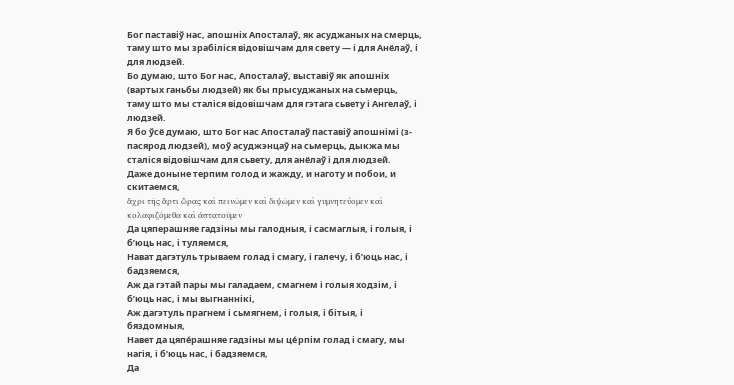Бог паставіў нас, апошніх Апосталаў, як асуджаных на смерць, таму што мы зрабіліся відовішчам для свету — і для Анёлаў, і для людзей.
Бо думаю, што Бог нас, Апосталаў, выставіў як апошніх (вартых ганьбы людзей) як бы прысуджаных на сьмерць, таму што мы сталіся відовішчам для гэтага сьвету і Ангелаў, і людзей.
Я бо ўсё думаю, што Бог нас Апосталаў паставіў апошнімі (з-пасярод людзей), моў асуджэнцаў на сьмерць, дыкжа мы сталіся відовішчам для сьвету, для анёлаў і для людзей.
Даже доныне терпим голод и жажду, и наготу и побои, и скитаемся,
ἄχρι τῆς ἄρτι ὥρας καὶ πεινῶμεν καὶ διψῶμεν καὶ γυμνητεύομεν καὶ κολαφιζόμεθα καὶ ἀστατοῦμεν
Да цяперашняе гадзіны мы галодныя, і сасмаглыя, і голыя, і б’юць нас, і туляемся,
Нават дагэтуль трываем голад і смагу, і галечу, і б’юць нас, і бадзяемся,
Аж да гэтай пары мы галадаем, смагнем і голыя ходзім, і б’юць нас, і мы выгнаннікі,
Аж дагэтуль прагнем і сьмягнем, і голыя, і бітыя, і бяздомныя,
Навет да цяпе́рашняе гадзіны мы це́рпім голад і смагу, мы нагія, і б’юць нас, і бадзяемся,
Да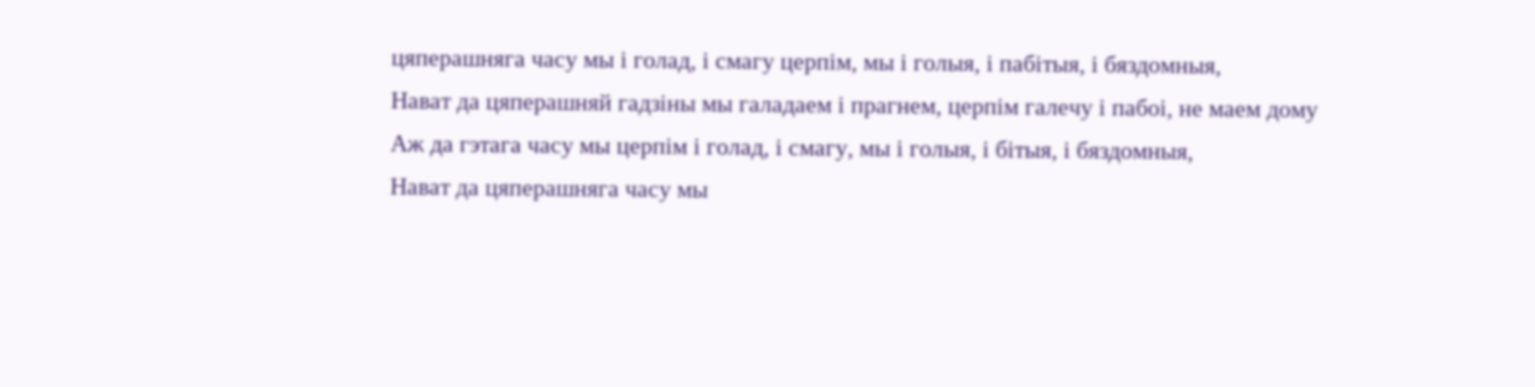цяперашняга часу мы і голад, і смагу церпім, мы і голыя, і пабітыя, і бяздомныя,
Нават да цяперашняй гадзіны мы галадаем і прагнем, церпім галечу і пабоі, не маем дому
Аж да гэтага часу мы церпім і голад, і смагу, мы і голыя, і бітыя, і бяздомныя,
Нават да цяперашняга часу мы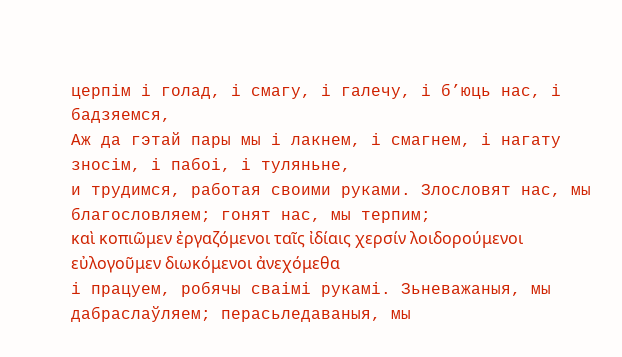церпім і голад, і смагу, і галечу, і б’юць нас, і бадзяемся,
Аж да гэтай пары мы і лакнем, і смагнем, і нагату зносім, і пабоі, і туляньне,
и трудимся, работая своими руками. Злословят нас, мы благословляем; гонят нас, мы терпим;
καὶ κοπιῶμεν ἐργαζόμενοι ταῖς ἰδίαις χερσίν λοιδορούμενοι εὐλογοῦμεν διωκόμενοι ἀνεχόμεθα
і працуем, робячы сваімі рукамі. Зьневажаныя, мы дабраслаўляем; перасьледаваныя, мы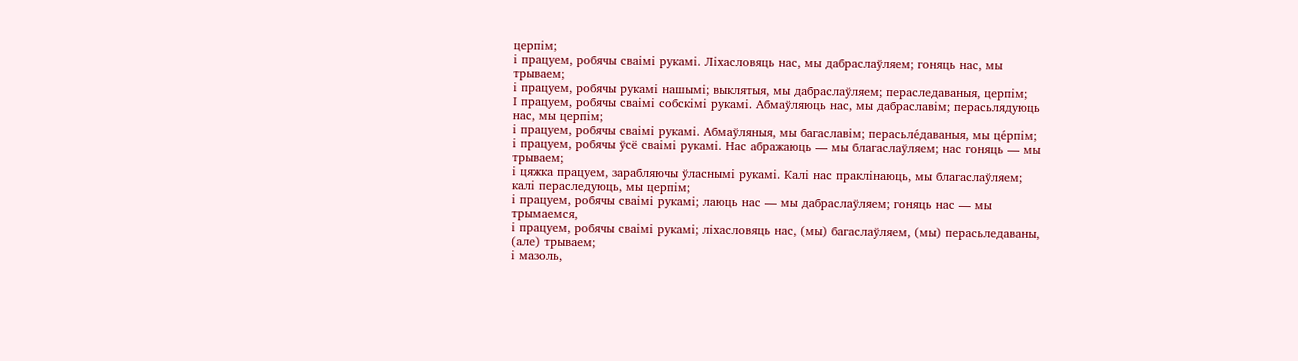церпім;
і працуем, робячы сваімі рукамі. Ліхасловяць нас, мы дабраслаўляем; гоняць нас, мы трываем;
і працуем, робячы рукамі нашымі; выклятыя, мы дабраслаўляем; пераследаваныя, церпім;
І працуем, робячы сваімі собскімі рукамі. Абмаўляюць нас, мы дабраславім; перасьлядуюць нас, мы церпім;
і працуем, робячы сваімі рукамі. Абмаўляныя, мы багаславім; перасьле́даваныя, мы це́рпім;
і працуем, робячы ўсё сваімі рукамі. Нас абражаюць — мы благаслаўляем; нас гоняць — мы трываем;
і цяжка працуем, зарабляючы ўласнымі рукамі. Калі нас праклінаюць, мы благаслаўляем; калі пераследуюць, мы церпім;
і працуем, робячы сваімі рукамі; лаюць нас — мы дабраслаўляем; гоняць нас — мы трымаемся,
і працуем, робячы сваімі рукамі; ліхасловяць нас, (мы) багаслаўляем, (мы) перасьледаваны, (але) трываем;
і мазоль,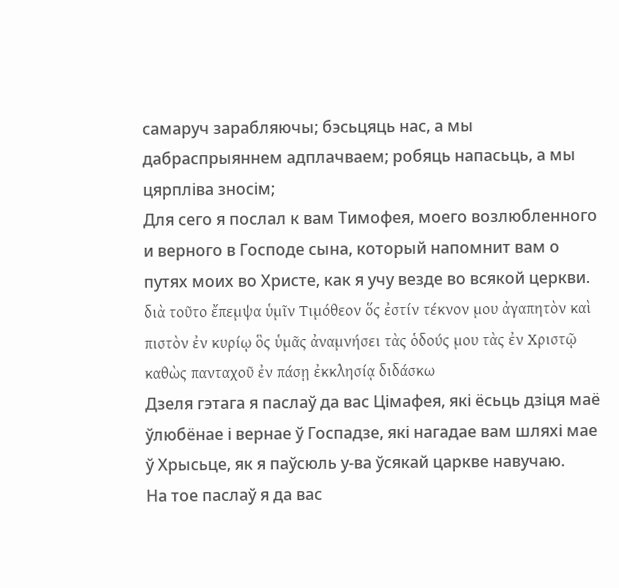самаруч зарабляючы; бэсьцяць нас, а мы дабраспрыяннем адплачваем; робяць напасьць, а мы цярпліва зносім;
Для сего я послал к вам Тимофея, моего возлюбленного и верного в Господе сына, который напомнит вам о путях моих во Христе, как я учу везде во всякой церкви.
διὰ τοῦτο ἔπεμψα ὑμῖν Τιμόθεον ὅς ἐστίν τέκνον μου ἀγαπητὸν καὶ πιστὸν ἐν κυρίῳ ὃς ὑμᾶς ἀναμνήσει τὰς ὁδούς μου τὰς ἐν Χριστῷ καθὼς πανταχοῦ ἐν πάσῃ ἐκκλησίᾳ διδάσκω
Дзеля гэтага я паслаў да вас Цімафея, які ёсьць дзіця маё ўлюбёнае і вернае ў Госпадзе, які нагадае вам шляхі мае ў Хрысьце, як я паўсюль у-ва ўсякай царкве навучаю.
На тое паслаў я да вас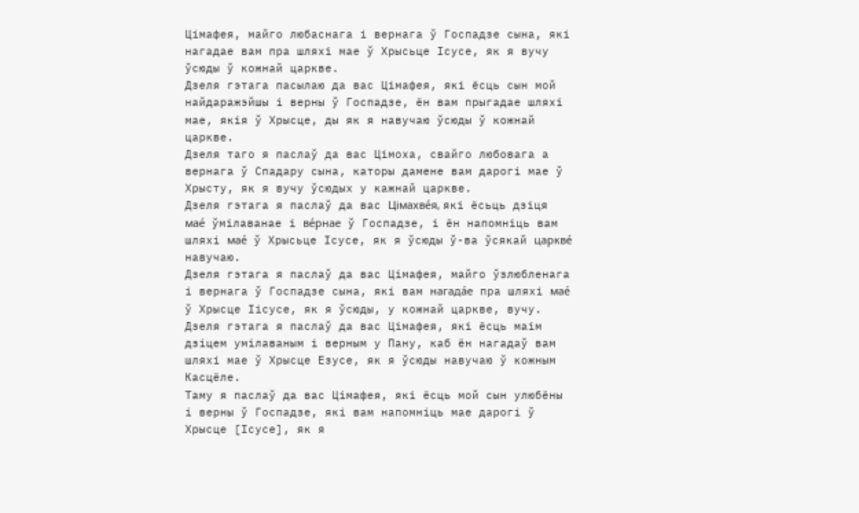Цімафея, майго любаснага і вернага ў Госпадзе сына, які нагадае вам пра шляхі мае ў Хрысьце Ісусе, як я вучу ўсюды ў кожнай царкве.
Дзеля гэтага пасылаю да вас Цімафея, які ёсць сын мой найдаражэйшы і верны ў Госпадзе, ён вам прыгадае шляхі мае, якія ў Хрысце, ды як я навучаю ўсюды ў кожнай царкве.
Дзеля таго я паслаў да вас Цімоха, свайго любовага а вернага ў Спадару сына, каторы дамене вам дарогі мае ў Хрысту, як я вучу ўсюдых у кажнай царкве.
Дзеля гэтага я паслаў да вас Цімахве́я, які ёсьць дзіця мае́ ўмілаванае і ве́рнае ў Госпадзе, і ён напомніць вам шляхі мае́ ў Хрысьце Ісусе, як я ўсюды ў-ва ўсякай царкве́ навучаю.
Дзеля гэтага я паслаў да вас Цімафея, майго ўзлюбленага і вернага ў Госпадзе сына, які вам нагада́е пра шляхі мае́ ў Хрысце Іісусе, як я ўсюды, у кожнай царкве, вучу.
Дзеля гэтага я паслаў да вас Цімафея, які ёсць маім дзіцем умілаваным і верным у Пану, каб ён нагадаў вам шляхі мае ў Хрысце Езусе, як я ўсюды навучаю ў кожным Касцёле.
Таму я паслаў да вас Цімафея, які ёсць мой сын улюбёны і верны ў Госпадзе, які вам напомніць мае дарогі ў Хрысце [Ісусе], як я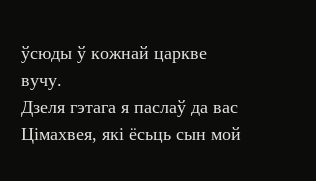ўсюды ў кожнай царкве вучу.
Дзеля гэтага я паслаў да вас Цімахвея, які ёсьць сын мой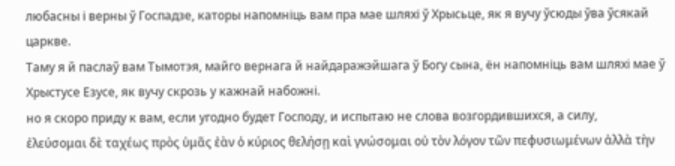любасны і верны ў Госпадзе, каторы напомніць вам пра мае шляхі ў Хрысьце, як я вучу ўсюды ўва ўсякай царкве.
Таму я й паслаў вам Тымотэя, майго вернага й найдаражэйшага ў Богу сына, ён напомніць вам шляхі мае ў Хрыстусе Езусе, як вучу скрозь у кажнай набожні.
но я скоро приду к вам, если угодно будет Господу, и испытаю не слова возгордившихся, а силу,
ἐλεύσομαι δὲ ταχέως πρὸς ὑμᾶς ἐὰν ὁ κύριος θελήσῃ καὶ γνώσομαι οὐ τὸν λόγον τῶν πεφυσιωμένων ἀλλὰ τὴν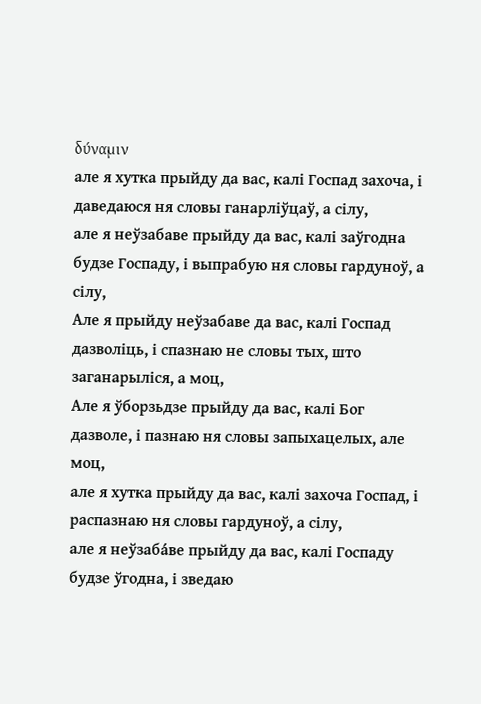δύναμιν
але я хутка прыйду да вас, калі Госпад захоча, і даведаюся ня словы ганарліўцаў, а сілу,
але я неўзабаве прыйду да вас, калі заўгодна будзе Госпаду, і выпрабую ня словы гардуноў, а сілу,
Але я прыйду неўзабаве да вас, калі Госпад дазволіць, і спазнаю не словы тых, што заганарыліся, а моц,
Але я ўборзьдзе прыйду да вас, калі Бог дазволе, і пазнаю ня словы запыхацелых, але моц,
але я хутка прыйду да вас, калі захоча Госпад, і распазнаю ня словы гардуноў, а сілу,
але я неўзаба́ве прыйду да вас, калі Госпаду будзе ўгодна, і зведаю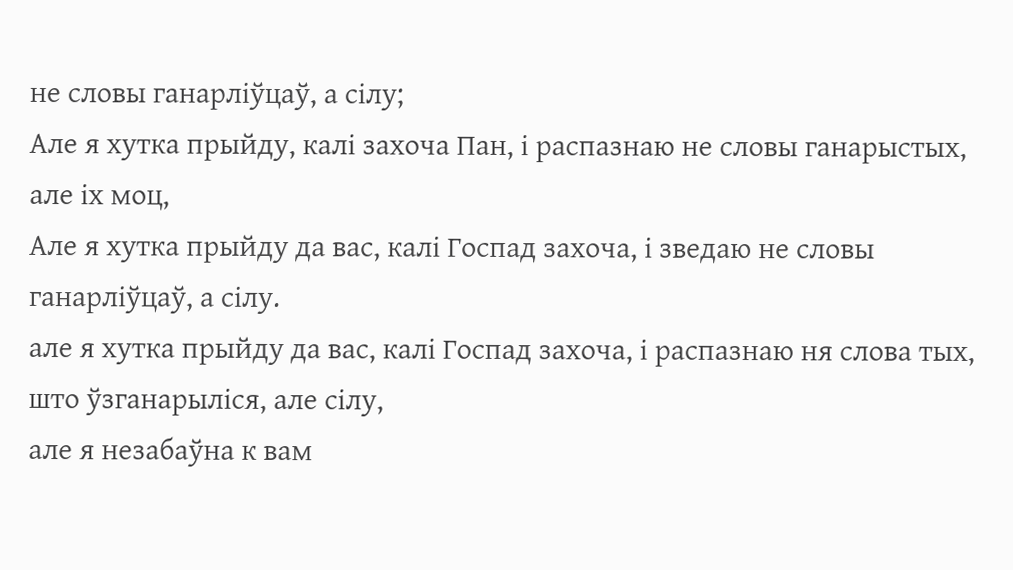не словы ганарліўцаў, а сілу;
Але я хутка прыйду, калі захоча Пан, і распазнаю не словы ганарыстых, але іх моц,
Але я хутка прыйду да вас, калі Госпад захоча, і зведаю не словы ганарліўцаў, а сілу.
але я хутка прыйду да вас, калі Госпад захоча, і распазнаю ня слова тых, што ўзганарыліся, але сілу,
але я незабаўна к вам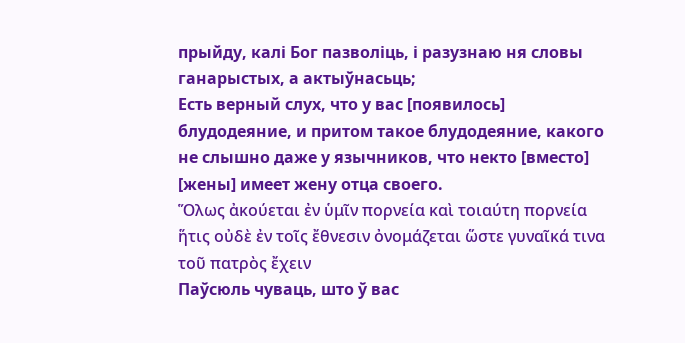прыйду, калі Бог пазволіць, і разузнаю ня словы ганарыстых, а актыўнасьць;
Есть верный слух, что у вас [появилось] блудодеяние, и притом такое блудодеяние, какого не слышно даже у язычников, что некто [вместо] [жены] имеет жену отца своего.
Ὅλως ἀκούεται ἐν ὑμῖν πορνεία καὶ τοιαύτη πορνεία ἥτις οὐδὲ ἐν τοῖς ἔθνεσιν ὀνομάζεται ὥστε γυναῖκά τινα τοῦ πατρὸς ἔχειν
Паўсюль чуваць, што ў вас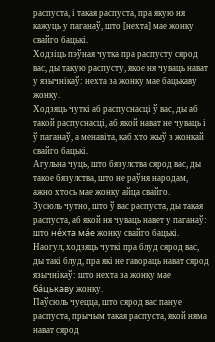распуста, і такая распуста, пра якую ня кажуць у паганаў, што [нехта] мае жонку свайго бацькі.
Ходзіць пэўная чутка пра распусту сярод вас, ды такую распусту, якое ня чуваць нават у язычнікаў: нехта за жонку мае бацькаву жонку.
Ходзяць чуткі аб распуснасці ў вас, ды аб такой распуснасці, аб якой нават не чуваць і ў паганаў, а менавіта, каб хто жыў з жонкай свайго бацькі.
Агульна чуць, што бязулства сярод вас, ды такое бязулства, што не раўня народам, ажно хтось мае жонку айца свайго.
Зусюль чутно, што ў вас распуста, ды такая распуста, аб якой ня чуваць навет у паганаў: што не́хта ма́е жонку свайго бацькі.
Наогул, ходзяць чуткі пра блуд сярод вас, ды такі блуд, пра які не гавораць нават сярод язычнікаў: што нехта за жонку мае ба́цькаву жонку.
Паўсюль чуецца, што сярод вас пануе распуста, прычым такая распуста, якой няма нават сярод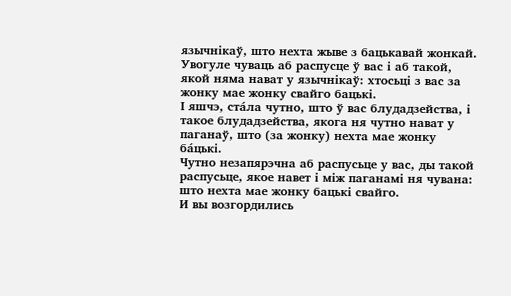язычнікаў, што нехта жыве з бацькавай жонкай.
Увогуле чуваць аб распусце ў вас і аб такой, якой няма нават у язычнікаў: хтосьці з вас за жонку мае жонку свайго бацькі.
І яшчэ, ста́ла чутно, што ў вас блудадзейства, і такое блудадзейства, якога ня чутно нават у паганаў, што (за жонку) нехта мае жонку ба́цькі.
Чутно незапярэчна аб распусьце у вас, ды такой распусьце, якое навет і між паганамі ня чувана: што нехта мае жонку бацькі свайго.
И вы возгордились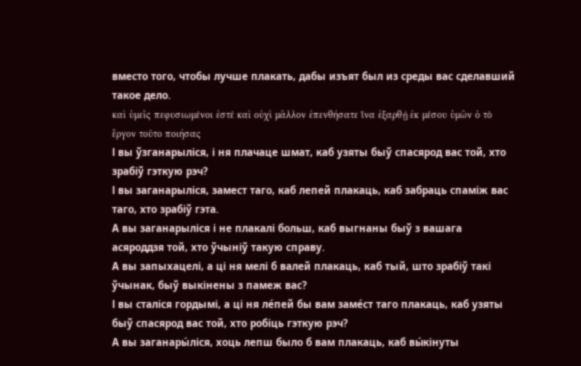вместо того, чтобы лучше плакать, дабы изъят был из среды вас сделавший такое дело.
καὶ ὑμεῖς πεφυσιωμένοι ἐστέ καὶ οὐχὶ μᾶλλον ἐπενθήσατε ἵνα ἐξαρθῇ ἐκ μέσου ὑμῶν ὁ τὸ ἔργον τοῦτο ποιήσας
І вы ўзганарыліся, і ня плачаце шмат, каб узяты быў спасярод вас той, хто зрабіў гэткую рэч?
І вы заганарыліся, замест таго, каб лепей плакаць, каб забраць спаміж вас таго, хто зрабіў гэта.
А вы заганарыліся і не плакалі больш, каб выгнаны быў з вашага асяроддзя той, хто ўчыніў такую справу.
А вы запыхацелі, а ці ня мелі б валей плакаць, каб тый, што зрабіў такі ўчынак, быў выкінены з памеж вас?
І вы сталіся гордымі, а ці ня ле́пей бы вам заме́ст таго плакаць, каб узяты быў спасярод вас той, хто робіць гэткую рэч?
А вы заганары́ліся, хоць лепш было б вам плакаць, каб вы́кінуты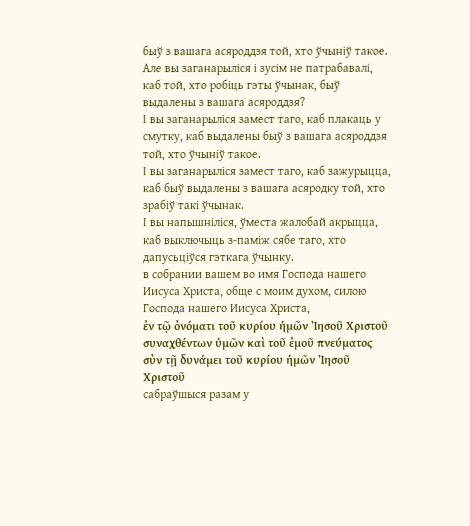быў з вашага асяроддзя той, хто ўчыніў такое.
Але вы заганарыліся і зусім не патрабавалі, каб той, хто робіць гэты ўчынак, быў выдалены з вашага асяроддзя?
І вы заганарыліся замест таго, каб плакаць у смутку, каб выдалены быў з вашага асяроддзя той, хто ўчыніў такое.
І вы заганарыліся замест таго, каб зажурыцца, каб быў выдалены з вашага асяродку той, хто зрабіў такі ўчынак.
І вы напышніліся, ўместа жалобай акрыцца, каб выключыць з-паміж сябе таго, хто дапусьціўся гэткага ўчынку.
в собрании вашем во имя Господа нашего Иисуса Христа, обще с моим духом, силою Господа нашего Иисуса Христа,
ἐν τῷ ὀνόματι τοῦ κυρίου ἡμῶν Ἰησοῦ Χριστοῦ συναχθέντων ὑμῶν καὶ τοῦ ἐμοῦ πνεύματος σὺν τῇ δυνάμει τοῦ κυρίου ἡμῶν Ἰησοῦ Χριστοῦ
сабраўшыся разам у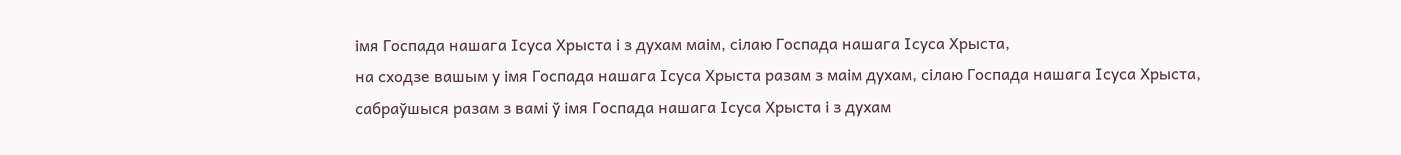імя Госпада нашага Ісуса Хрыста і з духам маім, сілаю Госпада нашага Ісуса Хрыста,
на сходзе вашым у імя Госпада нашага Ісуса Хрыста разам з маім духам, сілаю Госпада нашага Ісуса Хрыста,
сабраўшыся разам з вамі ў імя Госпада нашага Ісуса Хрыста і з духам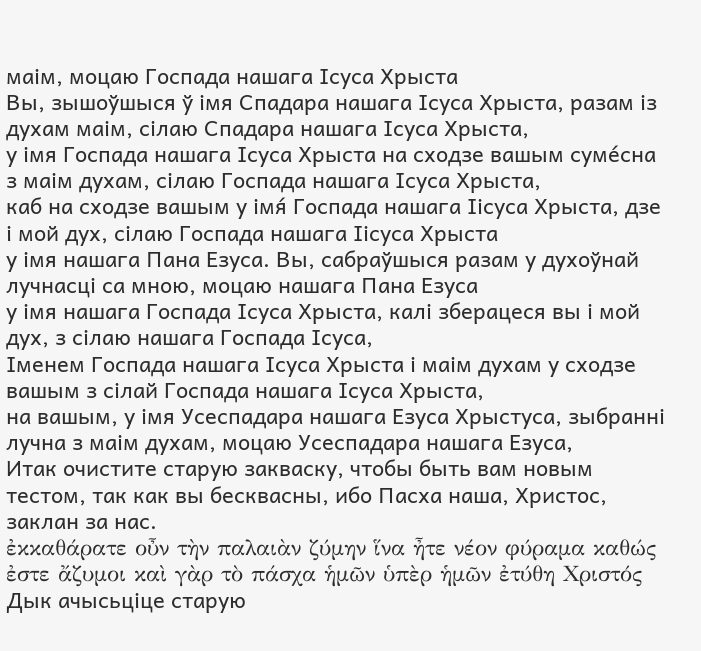маім, моцаю Госпада нашага Ісуса Хрыста
Вы, зышоўшыся ў імя Спадара нашага Ісуса Хрыста, разам із духам маім, сілаю Спадара нашага Ісуса Хрыста,
у імя Госпада нашага Ісуса Хрыста на сходзе вашым суме́сна з маім духам, сілаю Госпада нашага Ісуса Хрыста,
каб на сходзе вашым у імя́ Госпада нашага Іісуса Хрыста, дзе і мой дух, сілаю Госпада нашага Іісуса Хрыста
у імя нашага Пана Езуса. Вы, сабраўшыся разам у духоўнай лучнасці са мною, моцаю нашага Пана Езуса
у імя нашага Госпада Ісуса Хрыста, калі зберацеся вы і мой дух, з сілаю нашага Госпада Ісуса,
Іменем Госпада нашага Ісуса Хрыста і маім духам у сходзе вашым з сілай Госпада нашага Ісуса Хрыста,
на вашым, у імя Усеспадара нашага Езуса Хрыстуса, зыбранні лучна з маім духам, моцаю Усеспадара нашага Езуса,
Итак очистите старую закваску, чтобы быть вам новым тестом, так как вы бесквасны, ибо Пасха наша, Христос, заклан за нас.
ἐκκαθάρατε οὖν τὴν παλαιὰν ζύμην ἵνα ἦτε νέον φύραμα καθώς ἐστε ἄζυμοι καὶ γὰρ τὸ πάσχα ἡμῶν ὑπὲρ ἡμῶν ἐτύθη Χριστός
Дык ачысьціце старую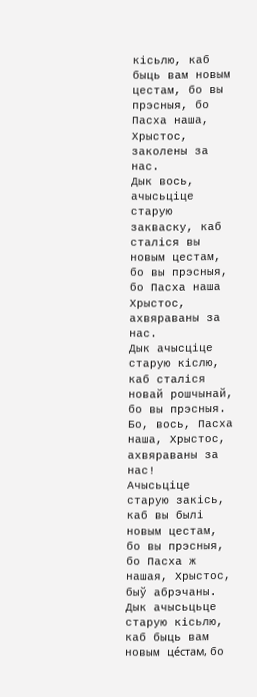кісьлю, каб быць вам новым цестам, бо вы прэсныя, бо Пасха наша, Хрыстос, заколены за нас.
Дык вось, ачысьціце старую закваску, каб сталіся вы новым цестам, бо вы прэсныя, бо Пасха наша Хрыстос, ахвяраваны за нас.
Дык ачысціце старую кіслю, каб сталіся новай рошчынай, бо вы прэсныя. Бо, вось, Пасха наша, Хрыстос, ахвяраваны за нас!
Ачысьціце старую закісь, каб вы былі новым цестам, бо вы прэсныя, бо Пасха ж нашая, Хрыстос, быў абрэчаны.
Дык ачысьцьце старую кісьлю, каб быць вам новым це́стам, бо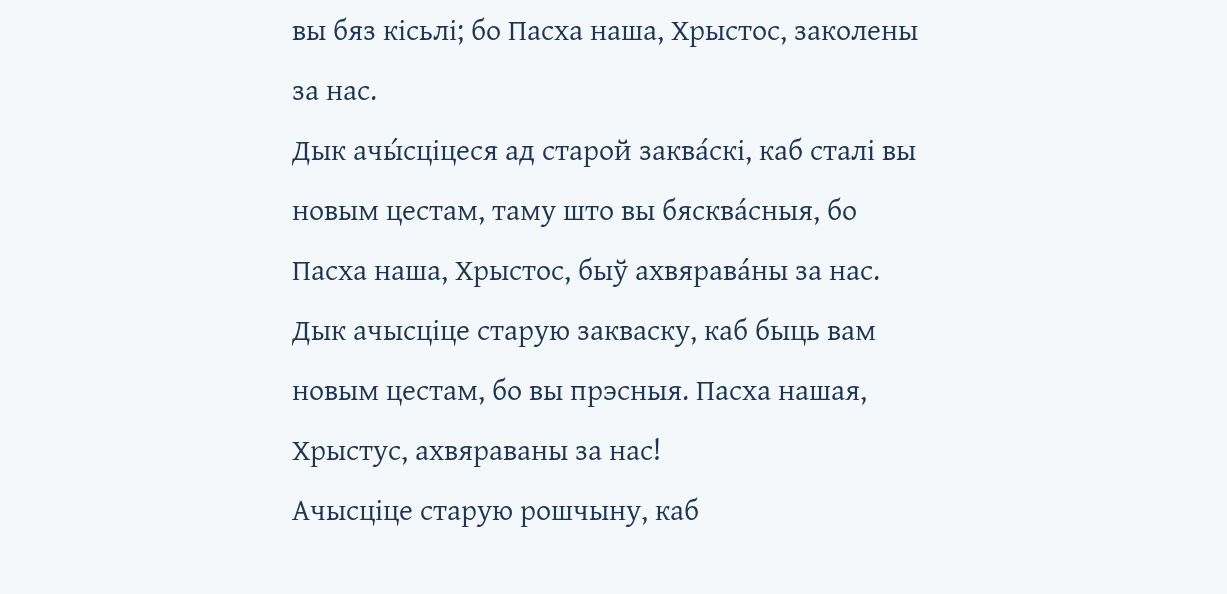вы бяз кісьлі; бо Пасха наша, Хрыстос, заколены за нас.
Дык ачы́сціцеся ад старой заква́скі, каб сталі вы новым цестам, таму што вы бясква́сныя, бо Пасха наша, Хрыстос, быў ахвярава́ны за нас.
Дык ачысціце старую закваску, каб быць вам новым цестам, бо вы прэсныя. Пасха нашая, Хрыстус, ахвяраваны за нас!
Ачысціце старую рошчыну, каб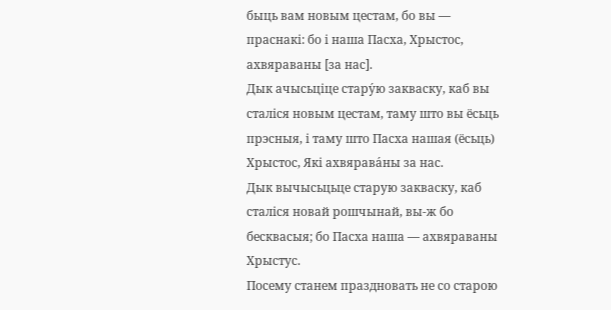быць вам новым цестам, бо вы — праснакі: бо і наша Пасха, Хрыстос, ахвяраваны [за нас].
Дык ачысьціце стару́ю закваску, каб вы сталіся новым цестам, таму што вы ёсьць прэсныя, і таму што Пасха нашая (ёсьць) Хрыстос, Які ахвярава́ны за нас.
Дык вычысьцьце старую закваску, каб сталіся новай рошчынай, вы-ж бо бесквасыя; бо Пасха наша — ахвяраваны Хрыстус.
Посему станем праздновать не со старою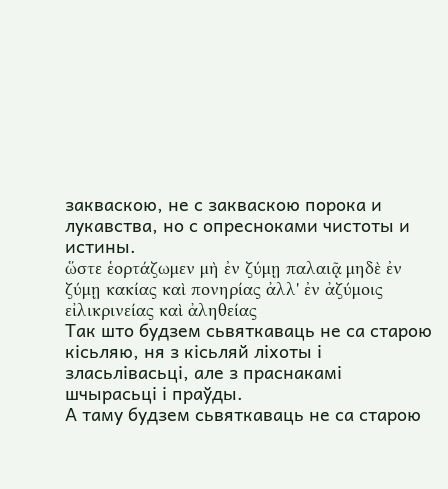закваскою, не с закваскою порока и лукавства, но с опресноками чистоты и истины.
ὥστε ἑορτάζωμεν μὴ ἐν ζύμῃ παλαιᾷ μηδὲ ἐν ζύμῃ κακίας καὶ πονηρίας ἀλλ' ἐν ἀζύμοις εἰλικρινείας καὶ ἀληθείας
Так што будзем сьвяткаваць не са старою кісьляю, ня з кісьляй ліхоты і зласьлівасьці, але з праснакамі шчырасьці і праўды.
А таму будзем сьвяткаваць не са старою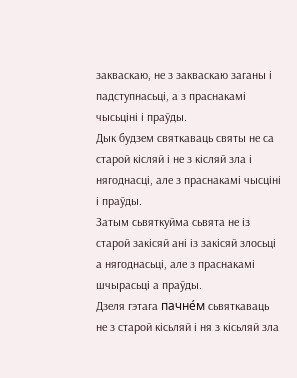закваскаю, не з закваскаю заганы і падступнасьці, а з праснакамі чысьціні і праўды.
Дык будзем святкаваць святы не са старой кісляй і не з кісляй зла і нягоднасці, але з праснакамі чысціні і праўды.
Затым сьвяткуйма сьвята не із старой закісяй ані із закісяй злосьці а нягоднасьці, але з праснакамі шчырасьці а праўды.
Дзеля гэтага пачне́м сьвяткаваць не з старой кісьляй і ня з кісьляй зла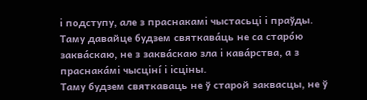і подступу, але з праснакамі чыстасьці і праўды.
Таму давайце будзем святкава́ць не са старо́ю заква́скаю, не з заква́скаю зла і кава́рства, а з праснака́мі чысцінí і ісціны.
Таму будзем святкаваць не ў старой заквасцы, не ў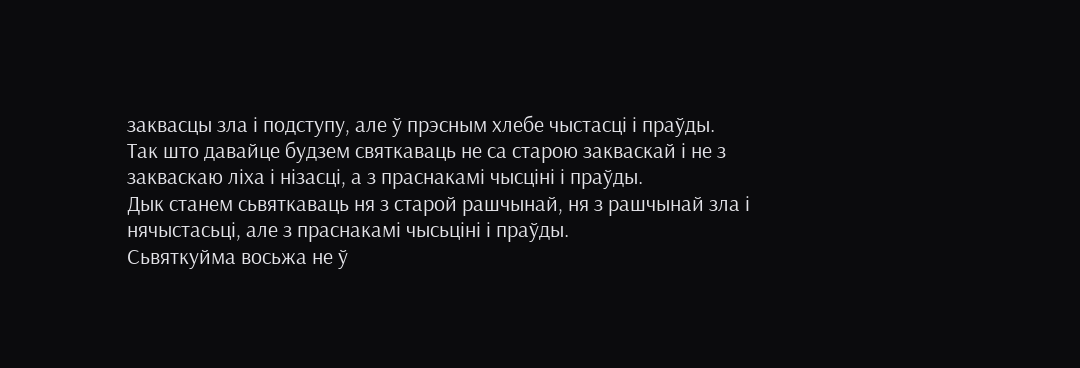заквасцы зла і подступу, але ў прэсным хлебе чыстасці і праўды.
Так што давайце будзем святкаваць не са старою закваскай і не з закваскаю ліха і нізасці, а з праснакамі чысціні і праўды.
Дык станем сьвяткаваць ня з старой рашчынай, ня з рашчынай зла і нячыстасьці, але з праснакамі чысьціні і праўды.
Сьвяткуйма восьжа не ў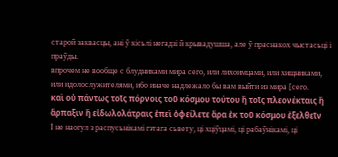старой заквасцы, ані ў кісьлі негадзі й крывадушша, але ў праснакох чыстасьці і праўды.
впрочем не вообще с блудниками мира сего, или лихоимцами, или хищниками, или идолослужителями, ибо иначе надлежало бы вам выйти из мира [сего.
καὶ οὐ πάντως τοῖς πόρνοις τοῦ κόσμου τούτου ἢ τοῖς πλεονέκταις ἢ ἅρπαξιν ἢ εἰδωλολάτραις ἐπεὶ ὀφείλετε ἄρα ἐκ τοῦ κόσμου ἐξελθεῖν
І не наогул з распусьнікамі гэтага сьвету, ці хціўцамі, ці рабаўнікамі, ці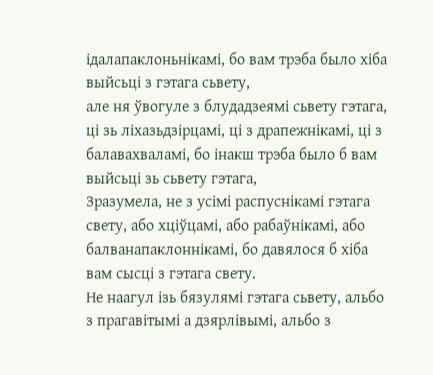ідалапаклоньнікамі, бо вам трэба было хіба выйсьці з гэтага сьвету,
але ня ўвогуле з блудадзеямі сьвету гэтага, ці зь ліхазьдзірцамі, ці з драпежнікамі, ці з балавахваламі, бо інакш трэба было б вам выйсьці зь сьвету гэтага,
Зразумела, не з усімі распуснікамі гэтага свету, або хціўцамі, або рабаўнікамі, або балванапаклоннікамі, бо давялося б хіба вам сысці з гэтага свету.
Не наагул ізь бязулямі гэтага сьвету, альбо з прагавітымі а дзярлівымі, альбо з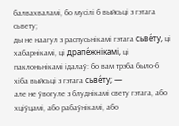балвахваламі, бо мусілі б выйсьці з гэтага сьвету;
ды не наагул з распусьнікамі гэтага сьве́ту, ці хабарнікамі, ці драпе́жнікамі, ці паклоньнікамі ідалаў: бо вам трэба было-б хіба выйсьці з гэтага сьве́ту; —
але не ўвогуле з блуднікамі свету гэтага, або хціўцамі, або рабаўнікамі, або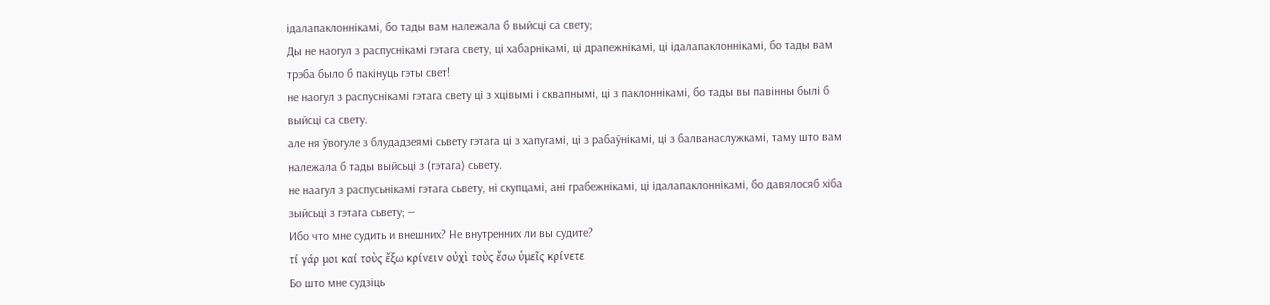ідалапаклоннікамі, бо тады вам належала б выйсці са свету;
Ды не наогул з распуснікамі гэтага свету, ці хабарнікамі, ці драпежнікамі, ці ідалапаклоннікамі, бо тады вам трэба было б пакінуць гэты свет!
не наогул з распуснікамі гэтага свету ці з хцівымі і сквапнымі, ці з паклоннікамі, бо тады вы павінны былі б выйсці са свету.
але ня ўвогуле з блудадзеямі сьвету гэтага ці з хапугамі, ці з рабаўнікамі, ці з балванаслужкамі, таму што вам належала б тады выйсьці з (гэтага) сьвету.
не наагул з распусьнікамі гэтага сьвету, ні скупцамі, ані грабежнікамі, ці ідалапаклоннікамі, бо давялосяб хіба зыйсьці з гэтага сьвету; —
Ибо что мне судить и внешних? Не внутренних ли вы судите?
τί γάρ μοι καί τοὺς ἔξω κρίνειν οὐχὶ τοὺς ἔσω ὑμεῖς κρίνετε
Бо што мне судзіць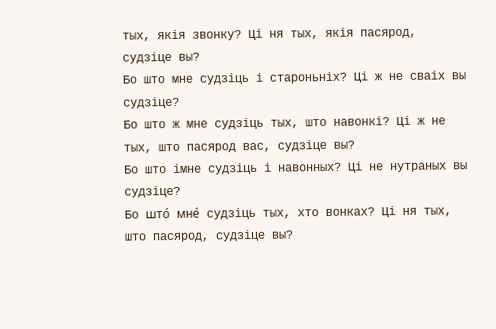тых, якія звонку? Ці ня тых, якія пасярод, судзіце вы?
Бо што мне судзіць і староньніх? Ці ж не сваіх вы судзіце?
Бо што ж мне судзіць тых, што навонкі? Ці ж не тых, што пасярод вас, судзіце вы?
Бо што імне судзіць і навонных? Ці не нутраных вы судзіце?
Бо што́ мне́ судзіць тых, хто вонках? Ці ня тых, што пасярод, судзіце вы?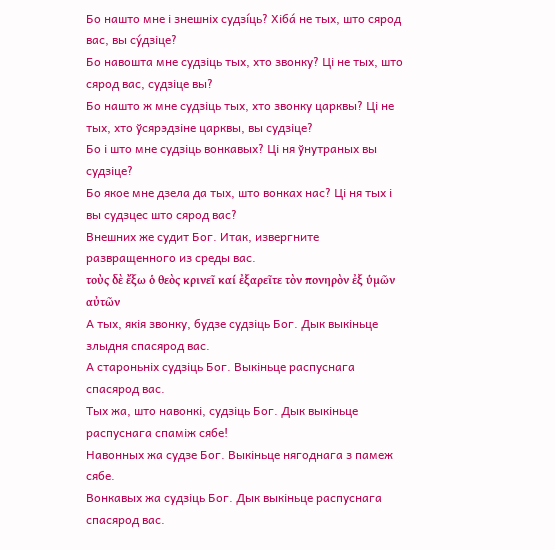Бо нашто мне і знешніх судзíць? Хіба́ не тых, што сярод вас, вы су́дзіце?
Бо навошта мне судзіць тых, хто звонку? Ці не тых, што сярод вас, судзіце вы?
Бо нашто ж мне судзіць тых, хто звонку царквы? Ці не тых, хто ўсярэдзіне царквы, вы судзіце?
Бо і што мне судзіць вонкавых? Ці ня ўнутраных вы судзіце?
Бо якое мне дзела да тых, што вонках нас? Ці ня тых і вы судзцес што сярод вас?
Внешних же судит Бог. Итак, извергните развращенного из среды вас.
τοὺς δὲ ἔξω ὁ θεὸς κρινεῖ καί ἐξαρεῖτε τὸν πονηρὸν ἐξ ὑμῶν αὐτῶν
А тых, якія звонку, будзе судзіць Бог. Дык выкіньце злыдня спасярод вас.
А староньніх судзіць Бог. Выкіньце распуснага спасярод вас.
Тых жа, што навонкі, судзіць Бог. Дык выкіньце распуснага спаміж сябе!
Навонных жа судзе Бог. Выкіньце нягоднага з памеж сябе.
Вонкавых жа судзіць Бог. Дык выкіньце распуснага спасярод вас.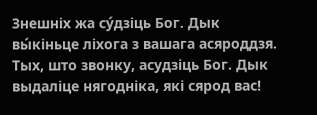Знешніх жа су́дзіць Бог. Дык вы́кіньце ліхога з вашага асяроддзя.
Тых, што звонку, асудзіць Бог. Дык выдаліце нягодніка, які сярод вас!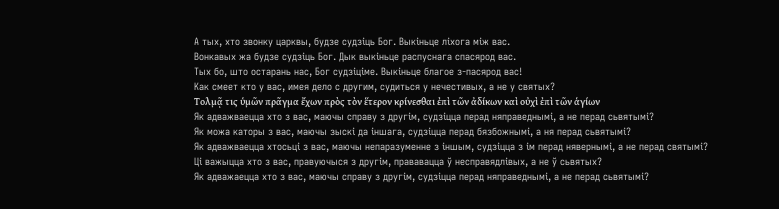А тых, хто звонку царквы, будзе судзіць Бог. Выкіньце ліхога між вас.
Вонкавых жа будзе судзіць Бог. Дык выкіньце распуснага спасярод вас.
Тых бо, што остарань нас, Бог судзіціме. Выкіньце благое з-пасярод вас!
Как смеет кто у вас, имея дело с другим, судиться у нечестивых, а не у святых?
Τολμᾷ τις ὑμῶν πρᾶγμα ἔχων πρὸς τὸν ἕτερον κρίνεσθαι ἐπὶ τῶν ἀδίκων καὶ οὐχὶ ἐπὶ τῶν ἁγίων
Як адважваецца хто з вас, маючы справу з другім, судзіцца перад няправеднымі, а не перад сьвятымі?
Як можа каторы з вас, маючы зыскі да іншага, судзіцца перад бязбожнымі, а ня перад сьвятымі?
Як адважваецца хтосьці з вас, маючы непаразуменне з іншым, судзіцца з ім перад нявернымі, а не перад святымі?
Ці важыцца хто з вас, правуючыся з другім, прававацца ў несправядлівых, а не ў сьвятых?
Як адважаецца хто з вас, маючы справу з другім, судзіцца перад няправеднымі, а не перад сьвятымі?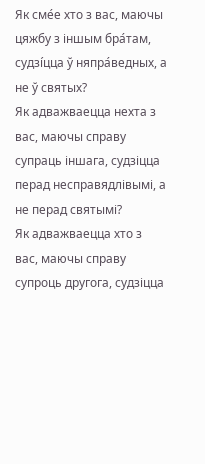Як сме́е хто з вас, маючы цяжбу з іншым бра́там, судзíцца ў няпра́ведных, а не ў святых?
Як адважваецца нехта з вас, маючы справу супраць іншага, судзіцца перад несправядлівымі, а не перад святымі?
Як адважваецца хто з вас, маючы справу супроць другога, судзіцца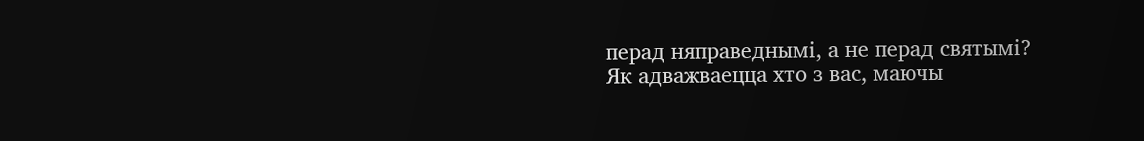перад няправеднымі, а не перад святымі?
Як адважваецца хто з вас, маючы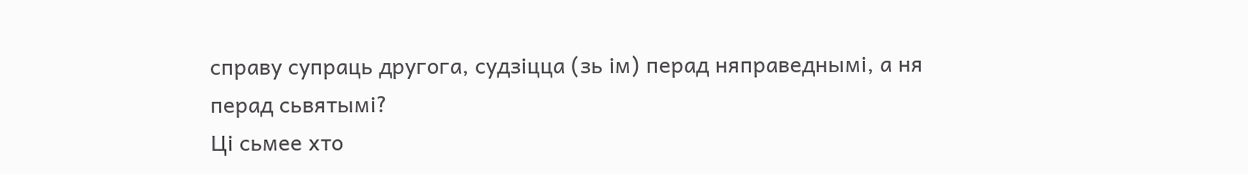справу супраць другога, судзіцца (зь ім) перад няправеднымі, а ня перад сьвятымі?
Ці сьмее хто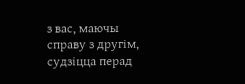з вас, маючы справу з другім, судзіцца перад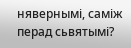нявернымі, саміж перад сьвятымі?